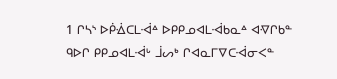1 ᒋᓴᔅ ᐅᑮᐐᑕᒪᐙᐞ ᐅᑭᑭᓄᐊᒪᐙᑲᓇᐞ ᐊᐌᒋᑲᓐ ᑫᐅᒋ ᑭᑭᓄᐊᒪᐙᒡ ᒨᔕᒃ ᒋᐊᓇᒥᐁᑕᐙᓂᐸᓐ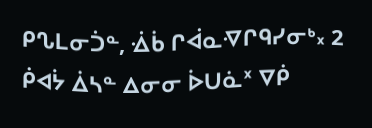ᑭᔐᒪᓂᑑᓐ, ᐐᑳ ᒋᐋᓇᐌᒋᑫᓯᓂᒃ᙮ 2 ᑮᐊᔮ ᐄᓴᓐ ᐃᓂᓂ ᐆᑌᓈᕽ ᐁᑮ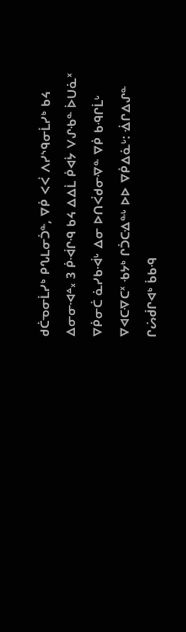ᑯᑖᓀᓂᒫᓯᒃ ᑭᔐᒪᓂᑑᓐ, ᐁᑮ ᐸᐹ ᐱᓯᔅᑫᓂᒫᓯᒃ ᑲᔦ ᐃᓂᓂᐗᐞ᙮ 3 ᑮᐙᒋᑴ ᑲᔦ ᐃᐃᒫ ᑮᐊᔮ ᐯᔑᑾᓐ ᐆᑌᓈᕽ ᐁᑮᓂᑖ ᓈᓯᑲᐙᒡ ᐃᓂ ᐅᑎᐹᑯᓂᐌᓐ ᐁᑮ ᑲᑴᒋᒫᒡ ᐁᐊᑕᐌᑕᕽ ᑾᔭᒃ ᒋᑑᑕᐎᓐᒡ ᐅᐅ ᐁᑮᐃᓈᒡ: ᐐᒋᐃᔑᓐ ᒋᔖᑰᒋᐊᒃ ᑳᑲᑴ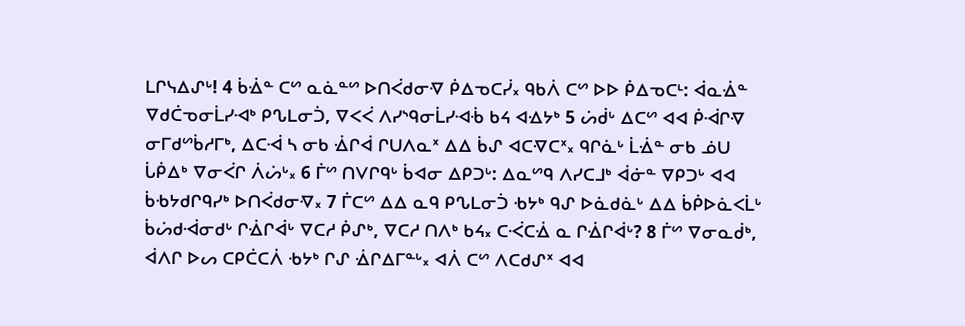ᒪᒋᓭᐃᔑᒡ! 4 ᑳᐐᓐ ᑕᔥ ᓇᓈᓐᔥ ᐅᑎᐹᑯᓂᐌ ᑮᐃᓀᑕᓰ᙮ ᑫᑲᐲ ᑕᔥ ᐅᐅ ᑮᐃᓀᑕᒻ: ᐋᓇᐐᓐ ᐁᑯᑖᓀᓂᒫᓯᐗᒃ ᑭᔐᒪᓂᑑ, ᐁᐸᐹ ᐱᓯᔅᑫᓂᒫᓯᐗᒀ ᑲᔦ ᐊᐎᔭᒃ 5 ᔖᑰᒡ ᐃᑕᔥ ᐊᐊ ᑮᐙᒋᐌ ᓂᒥᑯᔥᑳᓱᒥᒃ, ᐃᑕᐙ ᓴ ᓂᑲ ᐐᒋᐋ ᒋᑌᐱᓇᕽ ᐃᐃ ᑳᔑ ᐊᑕᐌᑕᕽ᙮ ᑫᒋᓈᒡ ᒫᐐᓐ ᓂᑲ ᓅᑌ ᒑᑮᐃᒃ ᐁᓂᐹᒋ ᐲᔖᒡ᙮ 6 ᒦᔥ ᑎᐯᒋᑫᒡ ᑳᐊᓂ ᐃᑭᑐᒡ: ᐃᓇᔥᑫ ᐱᓯᑕᒧᒃ ᐋᓃᓐ ᐁᑭᑐᒡ ᐊᐊ ᑳᑾᔭᑯᒋᑫᓯᒃ ᐅᑎᐹᑯᓂᐌ᙮ 7 ᒦᑕᔥ ᐃᐃ ᓇᑫ ᑭᔐᒪᓂᑑ ᑾᔭᒃ ᑫᔑ ᐅᓈᑯᓈᒡ ᐃᐃ ᑳᑮᐅᓈᐸᒫᒡ ᑳᔖᑯᐙᓂᑯᒡ ᒋᐐᒋᐋᒡ ᐁᑕᓱ ᑮᔑᒃ, ᐁᑕᓱ ᑎᐱᒃ ᑲᔦ᙮ ᑕᑆᑕᐐ ᓇ ᒋᐐᒋᐋᒡ? 8 ᒦᔥ ᐁᓂᓇᑰᒃ, ᐋᐱᒋ ᐅᔕ ᑕᑭᑖᑕᐲ ᑾᔭᒃ ᒋᔑ ᐐᒋᐃᒥᓐᒡ᙮ ᐊᐲ ᑕᔥ ᐱᑕᑯᔑᕽ ᐊᐊ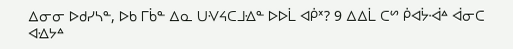ᐃᓂᓂ ᐅᑯᓯᓴᓐ, ᐅᑲ ᒥᑳᓐ ᐃᓇ ᑌᐺᔦᑕᒧᐎᓐ ᐅᐅᒫ ᐊᑮᕽ? 9 ᐃᐃᒫ ᑕᔥ ᑮᐊᔮᐙᐞ ᐋᓂᑕ ᐊᐎᔭᐞ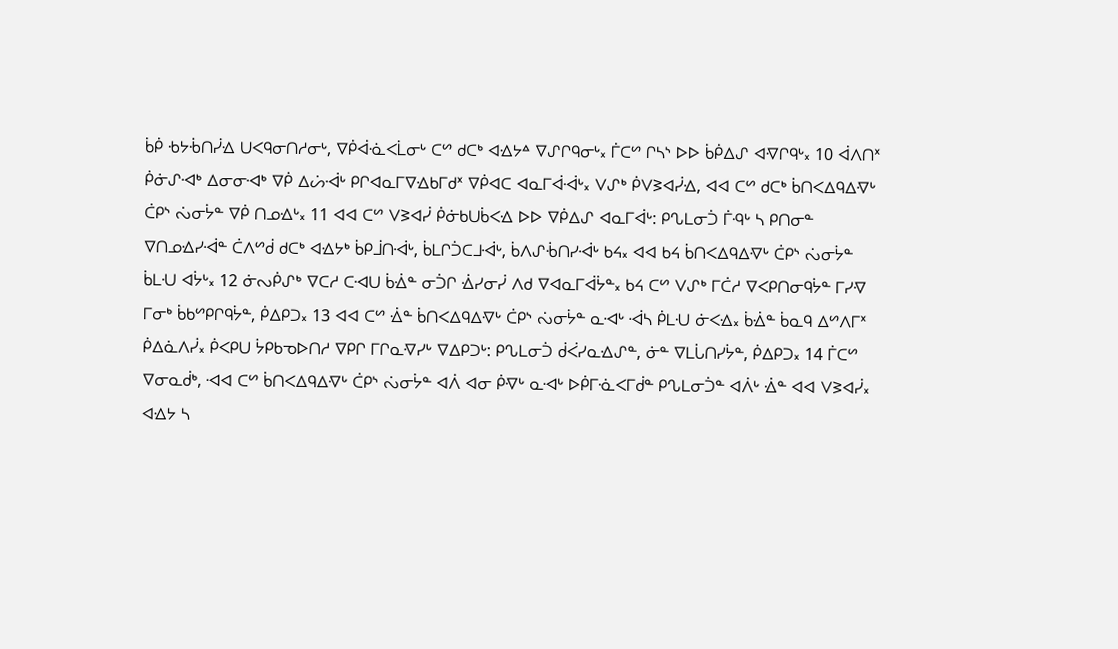ᑳᑮ ᑾᔭᒀᑎᓰᐎ ᑌᐸᑫᓂᑎᓱᓂᒡ, ᐁᑮᐋᓍᐸᒫᓂᒡ ᑕᔥ ᑯᑕᒃ ᐊᐎᔭᐞ ᐁᔑᒋᑫᓂᒡ᙮ ᒦᑕᔥ ᒋᓴᔅ ᐅᐅ ᑳᑮᐃᔑ ᐊᐌᒋᑫᒡ᙮ 10 ᐋᐱᑎᕽ ᑮᓃᔑᐗᒃ ᐃᓂᓂᐗᒃ ᐁᑮ ᐃᔖᐙᒡ ᑭᒋᐊᓇᒥᐁᐎᑲᒥᑯᕽ ᐁᑮᐊᑕ ᐊᓇᒥᐋᐙᒡ᙮ ᐯᔑᒃ ᑮᐯᕒᐊᓰᐎ, ᐊᐊ ᑕᔥ ᑯᑕᒃ ᑳᑎᐸᐃᑫᐃᐌᒡ ᑖᑭᔅ ᔔᓂᔮᓐ ᐁᑮ ᑎᓄᐎᒡ᙮ 11 ᐊᐊ ᑕᔥ ᐯᕒᐊᓰ ᑮᓃᑲᑌᑳᐸᐎ ᐅᐅ ᐁᑮᐃᔑ ᐊᓇᒥᐋᒡ: ᑭᔐᒪᓂᑑ ᒦᑴᒡ ᓴ ᑭᑎᓂᓐ ᐁᑎᓄᐎᓯᐙᓐ ᑖᐱᔥᑰ ᑯᑕᒃ ᐊᐎᔭᒃ ᑳᑭᒨᑎᐙᒡ, ᑳᒪᒋᑑᑕᒧᐙᒡ, ᑳᐱᔑᒀᑎᓯᐙᒡ ᑲᔦ᙮ ᐊᐊ ᑲᔦ ᑳᑎᐸᐃᑫᐃᐌᒡ ᑖᑭᔅ ᔔᓂᔮᓐ ᑳᒪᑗ ᐊᔮᒡ᙮ 12 ᓃᔓᑮᔑᒃ ᐁᑕᓱ ᑕᐗᑌ ᑳᐐᓐ ᓂᑑᒋ ᐐᓯᓂᓰ ᐱᑯ ᐁᐊᓇᒥᐋᔮᓐ᙮ ᑲᔦ ᑕᔥ ᐯᔑᒃ ᒥᑖᓱ ᐁᐸᑭᑎᓂᑫᔮᓐ ᒥᓯᐌ ᒥᓂᒃ ᑳᑲᔥᑭᒋᑫᔮᓐ, ᑮᐃᑭᑐ᙮ 13 ᐊᐊ ᑕᔥ ᐐᓐ ᑳᑎᐸᐃᑫᐃᐌᒡ ᑖᑭᔅ ᔔᓂᔮᓐ ᓇᐗᒡ ᐙᓴ ᑮᒪᑗ ᓃᐸᐎ᙮ ᑳᐐᓐ ᑳᓇᑫ ᐃᔥᐱᒥᕽ ᑮᐃᓈᐱᓰ᙮ ᑮᐸᑭᑌ ᔮᑭᑲᓀᐅᑎᓱ ᐁᑭᒋ ᒥᒋᓇᐌᓯᒡ ᐁᐃᑭᑐᒡ: ᑭᔐᒪᓂᑑ ᑰᐹᓯᓇᐎᔑᓐ, ᓃᓐ ᐁᒪᒑᑎᓯᔮᓐ, ᑮᐃᑭᑐ᙮ 14 ᒦᑕᔥ ᐁᓂᓇᑰᒃ, ᐗᐊ ᑕᔥ ᑳᑎᐸᐃᑫᐃᐌᒡ ᑖᑭᔅ ᔔᓂᔮᓐ ᐊᐲ ᐊᓂ ᑮᐌᒡ ᓇᐗᒡ ᐅᑮᒥᓍᐸᒥᑰᓐ ᑭᔐᒪᓂᑑᓐ ᐊᐲᒡ ᐐᓐ ᐊᐊ ᐯᕒᐊᓰ᙮ ᐊᐎᔭ ᓴ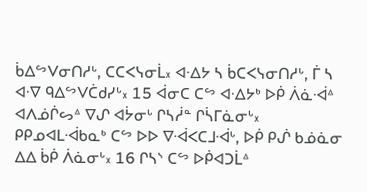ᑳᐃᔥᐯᓂᑎᓱᒡ, ᑕᑕᐸᓭᓂᒫ᙮ ᐊᐎᔭ ᓴ ᑳᑕᐸᓭᓂᑎᓱᒡ, ᒦ ᓴ ᐊᐌ ᑫᐃᔥᐯᑖᑯᓯᒡ᙮ 15 ᐋᓂᑕ ᑕᔥ ᐊᐎᔭᒃ ᐅᑮ ᐲᓈᐙᐞ ᐊᐱᓅᒌᔕᐞ ᐁᔑ ᐊᔮᓂᒡ ᒋᓴᓲᓐ ᒋᓵᒥᓈᓂᒡ᙮ ᑭᑭᓄᐊᒪᐙᑲᓇᒃ ᑕᔥ ᐅᐅ ᐁᐙᐸᑕᒧᐙᒡ, ᐅᑮ ᑭᔒ ᑲᓅᓈᓂ ᐃᐃ ᑳᑮ ᐲᓈᓂᒡ᙮ 16 ᒋᓴᔅ ᑕᔥ ᐅᑮᐊᑐᒫᐞ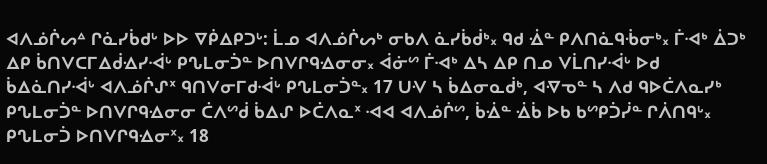ᐊᐱᓅᒌᔕᐞ ᒋᓈᓯᑳᑯᒡ ᐅᐅ ᐁᑮᐃᑭᑐᒡ: ᒫᓄ ᐊᐱᓅᒌᔕᒃ ᓂᑲᐱ ᓈᓯᑳᑰᒃ᙮ ᑫᑯ ᐐᓐ ᑭᐱᑎᓈᑫᒀᓂᒃ᙮ ᒦᐗᒃ ᐄᑐᒃ ᐃᑭ ᑳᑎᐯᑕᒥᐃᑰᐎᓯᐙᒡ ᑭᔐᒪᓂᑑᓐ ᐅᑎᐯᒋᑫᐎᓂᓂ᙮ ᐋᓃᔥ ᒦᐗᒃ ᐃᓴ ᐃᑭ ᑎᓄ ᐯᒫᑎᓯᐙᒡ ᐅᑯ ᑳᐃᓈᑎᓯᐙᒡ ᐊᐱᓅᒌᔑᕽ ᑫᑎᐯᓂᒥᑯᐙᒡ ᑭᔐᒪᓂᑑᓐ᙮ 17 ᑌᐺ ᓴ ᑳᐃᓂᓇᑰᒃ, ᐊᐌᓀᓐ ᓴ ᐱᑯ ᑫᐅᑖᐱᓇᓯᒃ ᑭᔐᒪᓂᑑᓐ ᐅᑎᐯᒋᑫᐎᓂᓂ ᑖᐱᔥᑰ ᑳᐃᔑ ᐅᑖᐱᓇᕽ ᐗᐊ ᐊᐱᓅᒌᔥ, ᑳᐐᓐ ᐐᑳ ᐅᑲ ᑲᔥᑭᑑᓰᓐ ᒋᐲᑎᑫᒡ᙮ ᑭᔐᒪᓂᑑ ᐅᑎᐯᒋᑫᐎᓂᕽ᙮ 18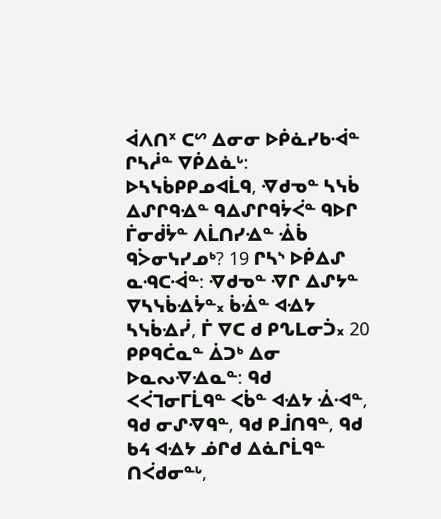ᐋᐱᑎᕽ ᑕᔥ ᐃᓂᓂ ᐅᑮᓈᓯᑲᐙᓐ ᒋᓴᓲᓐ ᐁᑮᐃᓈᒡ: ᐅᓴᓭᑳᑭᑭᓄᐊᒫᑫ, ᐌᑯᓀᓐ ᓴᓭᑳ ᐃᔑᒋᑫᐎᓐ ᑫᐃᔑᒋᑫᔮᐹᓐ ᑫᐅᒋ ᒦᓂᑰᔮᓐ ᐱᒫᑎᓯᐎᓐ ᐐᑳ ᑫᐴᓂᓭᓯᓄᒃ? 19 ᒋᓴᔅ ᐅᑮᐃᔑ ᓇᑴᑕᐙᓐ: ᐌᑯᓀᓐ ᐌᒋ ᐃᔑᔭᓐ ᐁᓴᓭᑳᐎᔮᓐ᙮ ᑳᐐᓐ ᐊᐎᔭ ᓴᓭᑳᐎᓰ, ᒦ ᐁᑕ ᑯ ᑭᔐᒪᓂᑑ᙮ 20 ᑭᑭᑫᑖᓇᓐ ᐄᑐᒃ ᐃᓂ ᐅᓇᔓᐌᐎᓇᓐ: ᑫᑯ ᐸᐹᒣᓂᒥᒫᑫᓐ ᐸᑳᓐ ᐊᐎᔭ ᐐᐗᓐ, ᑫᑯ ᓂᔑᐌᑫᓐ, ᑫᑯ ᑭᒨᑎᑫᓐ, ᑫᑯ ᑲᔦ ᐊᐎᔭ ᓅᒋᑯ ᐃᓈᒋᒫᑫᓐ ᑎᐹᑯᓂᓐᒡ,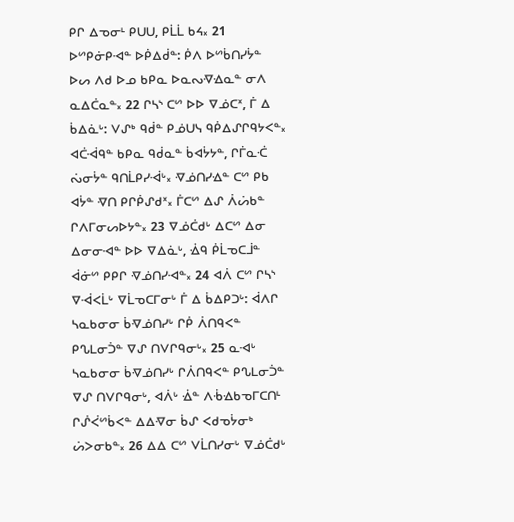ᑭᒋ ᐃᓀᓂᒻ ᑭᑌᑌ, ᑭᒫᒫ ᑲᔦ᙮ 21 ᐅᔥᑭᓃᑭᐗᓐ ᐅᑮᐃᑰᓐ: ᑮᐱ ᐅᔥᑳᑎᓯᔮᓐ ᐅᔕ ᐱᑯ ᐅᓄ ᑲᑭᓇ ᐅᓇᔓᐌᐎᓇᓐ ᓂᐱ ᓇᐃᑖᓇᓐ᙮ 22 ᒋᓴᔅ ᑕᔥ ᐅᐅ ᐁᓅᑕᕽ, ᒦ ᐃ ᑳᐃᓈᒡ: ᐯᔑᒃ ᑫᑰᓐ ᑭᓅᑌᓭ ᑫᑮᐃᔑᒋᑫᔭᐸᓐ᙮ ᐊᑖᐙᑫᓐ ᑲᑭᓇ ᑫᑰᓇᓐ ᑳᐊᔮᔭᓐ, ᒋᒦᓇᑣ ᔔᓂᔮᓐ ᑫᑎᒫᑭᓯᐙᒡ᙮ ᐌᓅᑎᓯᐎᓐ ᑕᔥ ᑭᑲ ᐊᔮᓐ ᐌᑎ ᑭᒋᑮᔑᑯᕽ᙮ ᒦᑕᔥ ᐃᔑ ᐲᔖᑲᓐ ᒋᐱᒥᓂᔕᐅᔭᓐ᙮ 23 ᐁᓅᑖᑯᒡ ᐃᑕᔥ ᐃᓂ ᐃᓂᓂᐗᓐ ᐅᐅ ᐁᐃᓈᒡ, ᐐᑫ ᑮᒫᓀᑕᒨᓐ ᐋᓃᔥ ᑭᑭᒋ ᐌᓅᑎᓯᐗᓐ᙮ 24 ᐊᐲ ᑕᔥ ᒋᓴᔅ ᐁᐙᐸᒫᒡ ᐁᒫᓀᑕᒥᓂᒡ ᒦ ᐃ ᑳᐃᑭᑐᒡ: ᐋᐱᒋ ᓴᓇᑲᓂᓂ ᑳᐌᓅᑎᓯᒡ ᒋᑮ ᐲᑎᑫᐸᓐ ᑭᔐᒪᓂᑑᓐ ᐁᔑ ᑎᐯᒋᑫᓂᒡ᙮ 25 ᓇᐗᒡ ᓴᓇᑲᓂᓂ ᑳᐌᓅᑎᓯᒡ ᒋᐲᑎᑫᐸᓐ ᑭᔐᒪᓂᑑᓐ ᐁᔑ ᑎᐯᒋᑫᓂᒡ, ᐊᐲᒡ ᐐᓐ ᐱᒀᐎᑲᓀᒥᑕᑎᒻ ᒋᔒᐹᔥᑳᐸᓐ ᐃᐃᐌᓂ ᑳᔑ ᐸᑯᓀᔮᓂᒃ ᔖᐳᓂᑲᓐ᙮ 26 ᐃᐃ ᑕᔥ ᐯᒫᑎᓯᓂᒡ ᐁᓅᑖᑯᒡ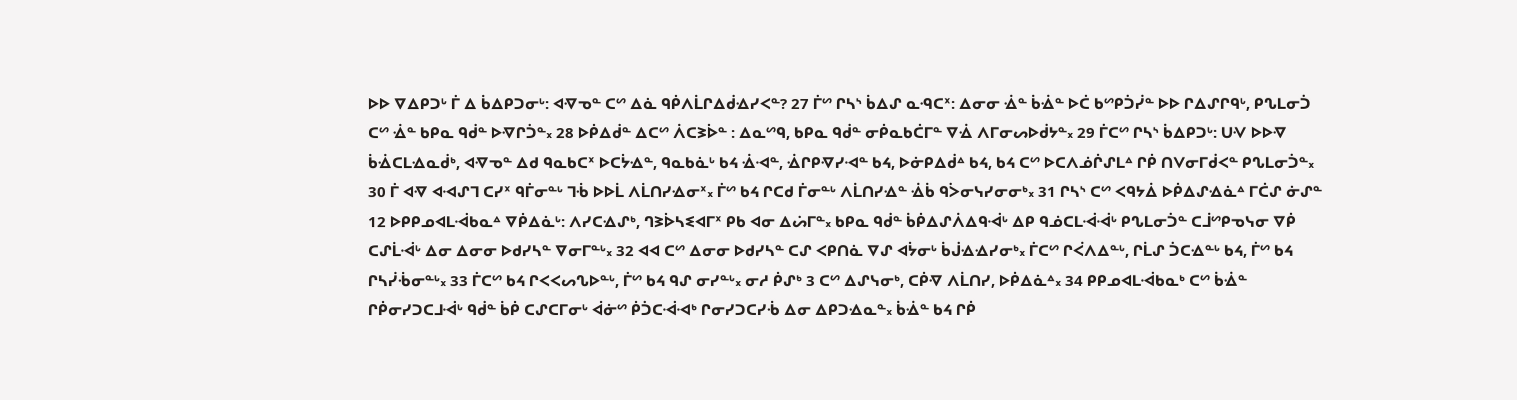ᐅᐅ ᐁᐃᑭᑐᒡ ᒦ ᐃ ᑳᐃᑭᑐᓂᒡ: ᐊᐌᓀᓐ ᑕᔥ ᐃᓈ ᑫᑮᐱᒫᒋᐃᑰᐎᓯᐸᓐ? 27 ᒦᔥ ᒋᓴᔅ ᑳᐃᔑ ᓇᑴᑕᕽ: ᐃᓂᓂ ᐐᓐ ᑳᐐᓐ ᐅᑖ ᑲᔥᑭᑑᓰᓐ ᐅᐅ ᒋᐃᔑᒋᑫᒡ, ᑭᔐᒪᓂᑑ ᑕᔥ ᐐᓐ ᑲᑭᓇ ᑫᑰᓐ ᐅᐌᒋᑑᓐ᙮ 28 ᐅᑮᐃᑰᓐ ᐃᑕᔥ ᐲᑕᕒᐆᓐ : ᐃᓇᔥᑫ, ᑲᑭᓇ ᑫᑰᓐ ᓂᑮᓇᑲᑖᒥᓐ ᐁᐐ ᐱᒥᓂᔕᐅᑰᔭᓐ᙮ 29 ᒦᑕᔥ ᒋᓴᔅ ᑳᐃᑭᑐᒡ: ᑌᐺ ᐅᐅᐌ ᑳᐐᑕᒪᐎᓇᑰᒃ, ᐊᐌᓀᓐ ᐃᑯ ᑫᓇᑲᑕᕽ ᐅᑕᔮᐎᓐ, ᑫᓇᑲᓈᒡ ᑲᔦ ᐐᐗᓐ, ᐐᒋᑭᐌᓯᐗᓐ ᑲᔦ, ᐅᓃᑭᐃᑰᐞ ᑲᔦ, ᑲᔦ ᑕᔥ ᐅᑕᐱᓅᒌᔑᒪᐞ ᒋᑮ ᑎᐯᓂᒥᑰᐸᓐ ᑭᔐᒪᓂᑑᓐ᙮ 30 ᒦ ᐊᐌ ᐊᐗᔑᒣ ᑕᓯᕽ ᑫᒦᓂᓐᒡ ᒣᒀ ᐅᐅᒫ ᐱᒫᑎᓯᐎᓂᕽ᙮ ᒦᔥ ᑲᔦ ᒋᑕᑯ ᒦᓂᓐᒡ ᐱᒫᑎᓯᐎᓐ ᐐᑳ ᑫᐴᓂᓭᓯᓂᓂᒃ᙮ 31 ᒋᓴᔅ ᑕᔥ ᐸᑫᔭᐄ ᐅᑮᐃᔑᐎᓈᐞ ᒥᑖᔑ ᓃᔑᓐ 12 ᐅᑭᑭᓄᐊᒪᐙᑲᓇᐞ ᐁᑮᐃᓈᒡ: ᐱᓯᑕᐎᔑᒃ, ᒉᕒᐆᓴᓬᐊᒥᕽ ᑭᑲ ᐊᓂ ᐃᔖᒥᓐ᙮ ᑲᑭᓇ ᑫᑰᓐ ᑳᑮᐃᔑᐲᐃᑫᐙᒡ ᐃᑭ ᑫᓅᑕᒪᐙᐙᒡ ᑭᔐᒪᓂᑑᓐ ᑕᒨᔥᑭᓀᓭᓂ ᐁᑮ ᑕᔑᒫᐙᒡ ᐃᓂ ᐃᓂᓂ ᐅᑯᓯᓴᓐ ᐁᓂᒥᓐᒡ᙮ 32 ᐊᐊ ᑕᔥ ᐃᓂᓂ ᐅᑯᓯᓴᓐ ᑕᔑ ᐸᑭᑎᓈ ᐁᔑ ᐊᔮᓂᒡ ᑳᒎᐎᐎᓯᓂᒃ᙮ ᒦᑕᔥ ᒋᐹᐱᐃᓐᒡ, ᒋᒫᔑ ᑑᑕᐎᓐᒡ ᑲᔦ, ᒦᔥ ᑲᔦ ᒋᓴᓰᒀᓂᓐᒡ᙮ 33 ᒦᑕᔥ ᑲᔦ ᒋᐸᐸᔕᔐᐅᓐᒡ, ᒦᔥ ᑲᔦ ᑫᔑ ᓂᓯᓐᒡ᙮ ᓂᓱ ᑮᔑᒃ 3 ᑕᔥ ᐃᔑᓭᓂᒃ, ᑕᑮᐌ ᐱᒫᑎᓯ, ᐅᑮᐃᓈᐞ᙮ 34 ᑭᑭᓄᐊᒪᐙᑲᓇᒃ ᑕᔥ ᑳᐐᓐ ᒋᑮᓂᓯᑐᑕᒧᐙᒡ ᑫᑰᓐ ᑳᑮ ᑕᔑᑕᒥᓂᒡ ᐋᓃᔥ ᑮᑑᑕᐙᐗᒃ ᒋᓂᓯᑐᑕᓯᒀ ᐃᓂ ᐃᑭᑐᐎᓇᓐ᙮ ᑳᐐᓐ ᑲᔦ ᒋᑮ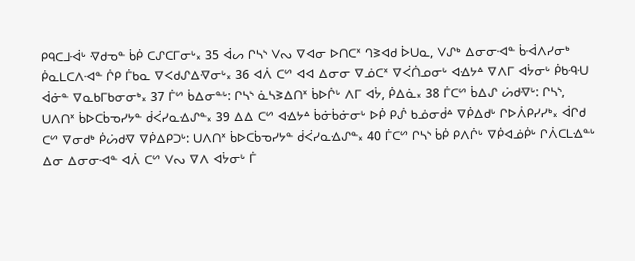ᑭᑫᑕᒧᐙᒡ ᐌᑯᓀᓐ ᑳᑮ ᑕᔑᑕᒥᓂᒡ᙮ 35 ᐋᔕ ᒋᓴᔅ ᐯᔓ ᐁᐊᓂ ᐅᑎᑕᕽ ᒉᕒᐊᑯ ᐆᑌᓇ, ᐯᔑᒃ ᐃᓂᓂᐗᓐ ᑳᐙᐱᓯᓂᒃ ᑮᓇᒪᑕᐱᐗᓐ ᒌᑭ ᒦᑲᓇ ᐁᐸᑯᔑᐃᐌᓂᒡ᙮ 36 ᐊᐲ ᑕᔥ ᐊᐊ ᐃᓂᓂ ᐁᓅᑕᕽ ᐁᐹᑏᓄᓂᒡ ᐊᐎᔭᐞ ᐁᐱᒥ ᐊᔮᓂᒡ ᑮᑲᑴᑗ ᐋᓃᓐ ᐁᓇᑲᒥᑲᓂᓂᒃ᙮ 37 ᒦᔥ ᑳᐃᓂᓐᒡ: ᒋᓴᔅ ᓈᓴᕒᐃᑎᕽ ᑳᐅᒌᒡ ᐱᒥ ᐊᔮ, ᑮᐃᓈ᙮ 38 ᒦᑕᔥ ᑳᐃᔑ ᔖᑯᐌᒡ: ᒋᓴᔅ, ᑌᐱᑎᕽ ᑳᐅᑕᑳᓀᓯᔭᓐ ᑰᐹᓯᓇᐎᔑᓐ᙮ 39 ᐃᐃ ᑕᔥ ᐊᐎᔭᐞ ᑳᓃᑳᓃᓂᒡ ᐅᑮ ᑭᔒ ᑲᓅᓂᑰᐞ ᐁᑮᐃᑯᒡ ᒋᐅᐲᑭᓯᓯᒃ᙮ ᐋᒋᑯ ᑕᔥ ᐁᓂᑯᒃ ᑮᔖᑯᐌ ᐁᑮᐃᑭᑐᒡ: ᑌᐱᑎᕽ ᑳᐅᑕᑳᓀᓯᔭᓐ ᑰᐹᓯᓇᐎᔑᓐ᙮ 40 ᒦᑕᔥ ᒋᓴᔅ ᑳᑮ ᑭᐱᒌᒡ ᐁᑮᐊᓅᑮᒡ ᒋᐲᑕᒪᐎᓐᒡ ᐃᓂ ᐃᓂᓂᐗᓐ ᐊᐲ ᑕᔥ ᐯᔓ ᐁᐱ ᐊᔮᓂᒡ ᒦ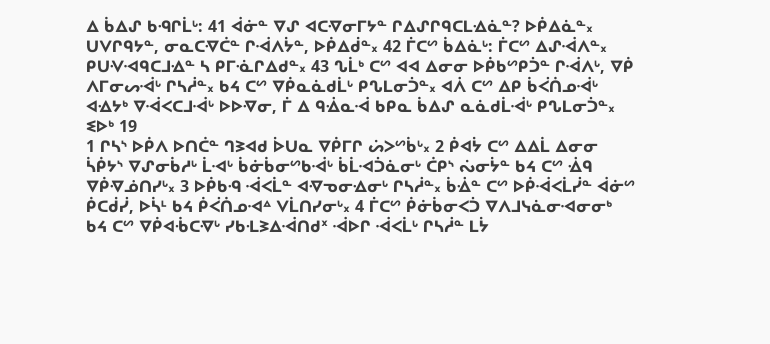ᐃ ᑳᐃᔑ ᑲᑴᒋᒫᒡ: 41 ᐋᓃᓐ ᐁᔑ ᐊᑕᐌᓂᒥᔭᓐ ᒋᐃᔑᒋᑫᑕᒪᐎᓈᓐ? ᐅᑮᐃᓈᓐ᙮ ᑌᐯᒋᑫᔭᓐ, ᓂᓇᑕᐌᑖᓐ ᒋᐙᐱᔮᓐ, ᐅᑮᐃᑰᓐ᙮ 42 ᒦᑕᔥ ᑳᐃᓈᒡ: ᒦᑕᔥ ᐃᔑᐙᐱᓐ᙮ ᑭᑌᐺᐗᑫᑕᒧᐎᓐ ᓴ ᑭᒥᓍᒋᐃᑯᓐ᙮ 43 ᔐᒫᒃ ᑕᔥ ᐊᐊ ᐃᓂᓂ ᐅᑮᑲᔥᑭᑑᓐ ᒋᐙᐱᒡ, ᐁᑮ ᐱᒥᓂᔕᐙᒡ ᒋᓴᓲᓐ᙮ ᑲᔦ ᑕᔥ ᐁᑮᓇᓈᑯᒫᒡ ᑭᔐᒪᓂᑑᓐ᙮ ᐊᐲ ᑕᔥ ᐃᑭ ᑳᐹᑏᓄᐙᒡ ᐊᐎᔭᒃ ᐁᐙᐸᑕᒧᐙᒡ ᐅᐅᐌᓂ, ᒦ ᐃ ᑫᐐᓇᐙ ᑲᑭᓇ ᑳᐃᔑ ᓇᓈᑯᒫᐙᒡ ᑭᔐᒪᓂᑑᓐ᙮
ᓬᐅᒃ 19
1 ᒋᓴᔅ ᐅᑮᐱ ᐅᑎᑖᓐ ᒉᕒᐊᑯ ᐆᑌᓇ ᐁᑮᒥᒋ ᔖᐳᔥᑳᒡ᙮ 2 ᑮᐊᔮ ᑕᔥ ᐃᐃᒫ ᐃᓂᓂ ᓵᑮᔭᔅ ᐁᔑᓂᑳᓱᒡ ᒫᐗᒡ ᑳᓃᑳᓂᔥᑲᐙᒡ ᑳᒫᐗᑑᓈᓂᒡ ᑖᑭᔅ ᔔᓂᔮᓐ ᑲᔦ ᑕᔥ ᐐᑫ ᐁᑮᐌᓅᑎᓯᒡ᙮ 3 ᐅᑮᑲᑴ ᐙᐸᒫᓐ ᐊᐌᓀᓂᐎᓂᒡ ᒋᓴᓲᓐ᙮ ᑳᐐᓐ ᑕᔥ ᐅᑮᐙᐸᒫᓰᓐ ᐋᓃᔥ ᑮᑕᑰᓰ, ᐅᓵᒻ ᑲᔦ ᑮᐹᑏᓄᐗᐞ ᐯᒫᑎᓯᓂᒡ᙮ 4 ᒦᑕᔥ ᑮᓃᑳᓂᐸᑑ ᐁᐱᒧᓭᓈᓂᐗᓂᓂᒃ ᑲᔦ ᑕᔥ ᐁᑮᐊᒀᑕᐌᒡ ᓯᑲᒶᕒᐃᐙᑎᑯᕽ ᐙᐅᒋ ᐙᐸᒫᒡ ᒋᓴᓲᓐ ᒪᔮ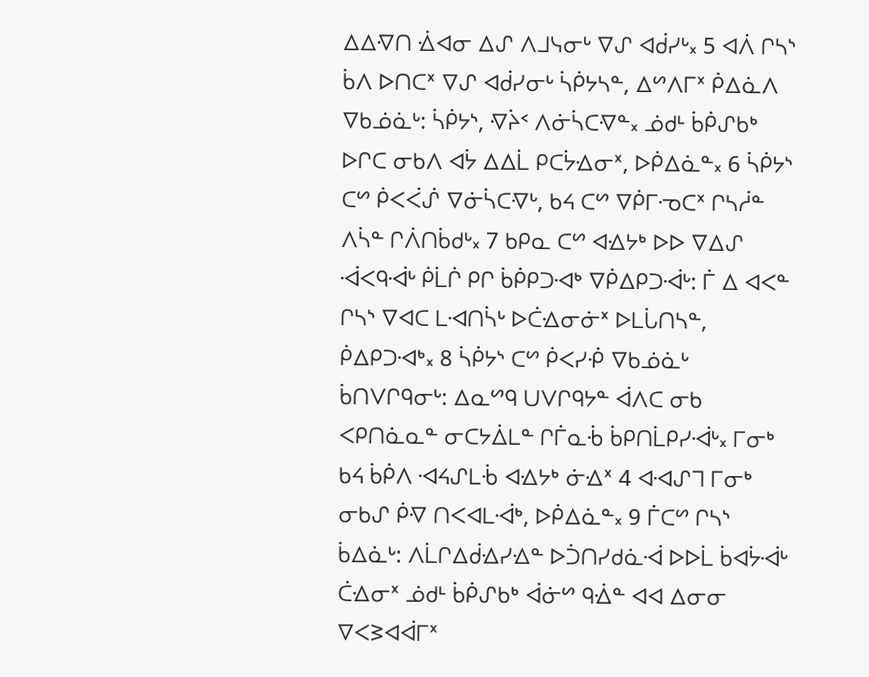ᐃᐃᐌᑎ ᐐᐊᓂ ᐃᔑ ᐱᒧᓭᓂᒡ ᐁᔑ ᐊᑰᓯᒡ᙮ 5 ᐊᐲ ᒋᓴᔅ ᑳᐱ ᐅᑎᑕᕽ ᐁᔑ ᐊᑰᓯᓂᒡ ᓵᑮᔭᓴᓐ, ᐃᔥᐱᒥᕽ ᑮᐃᓈᐱ ᐁᑲᓅᓈᒡ: ᓵᑮᔭᔅ, ᐌᔩᑉ ᐱᓃᓵᑕᐌᓐ᙮ ᓅᑯᒻ ᑳᑮᔑᑲᒃ ᐅᒋᑕ ᓂᑲᐱ ᐊᔮ ᐃᐃᒫ ᑭᑕᔮᐎᓂᕽ, ᐅᑮᐃᓈᓐ᙮ 6 ᓵᑮᔭᔅ ᑕᔥ ᑮᐸᐹᔒ ᐁᓃᓵᑕᐌᒡ, ᑲᔦ ᑕᔥ ᐁᑮᒥᓉᑕᕽ ᒋᓴᓲᓐ ᐱᓵᓐ ᒋᐲᑎᑳᑯᒡ᙮ 7 ᑲᑭᓇ ᑕᔥ ᐊᐎᔭᒃ ᐅᐅ ᐁᐃᔑ ᐙᐸᑫᐙᒡ ᑮᒫᒌ ᑭᒋ ᑳᑮᑭᑐᐗᒃ ᐁᑮᐃᑭᑐᐙᒡ: ᒦ ᐃ ᐊᐸᓐ ᒋᓴᔅ ᐁᐊᑕ ᒪᐗᑎᓵᒡ ᐅᑖᐎᓂᓃᕽ ᐅᒪᒑᑎᓴᓐ, ᑮᐃᑭᑐᐗᒃ᙮ 8 ᓵᑮᔭᔅ ᑕᔥ ᑮᐸᓯᑸ ᐁᑲᓅᓈᒡ ᑳᑎᐯᒋᑫᓂᒡ: ᐃᓇᔥᑫ ᑌᐯᒋᑫᔭᓐ ᐋᐱᑕ ᓂᑲ ᐸᑭᑎᓈᓇᓐ ᓂᑕᔭᐄᒪᓐ ᒋᒦᓇᒀ ᑳᑭᑎᒫᑭᓯᐙᒡ᙮ ᒥᓂᒃ ᑲᔦ ᑳᑮᐱ ᐗᔦᔑᒪᒀ ᐊᐎᔭᒃ ᓃᐎᕽ 4 ᐊᐗᔑᒣ ᒥᓂᒃ ᓂᑲᔑ ᑮᐌ ᑎᐸᐊᒪᐙᒃ, ᐅᑮᐃᓈᓐ᙮ 9 ᒦᑕᔥ ᒋᓴᔅ ᑳᐃᓈᒡ: ᐱᒫᒋᐃᑰᐎᓯᐎᓐ ᐅᑑᑎᓯᑯᓈᐙ ᐅᐅᒫ ᑳᐊᔮᐙᒡ ᑖᐎᓂᕽ ᓅᑯᒻ ᑳᑮᔑᑲᒃ ᐋᓃᔥ ᑫᐐᓐ ᐊᐊ ᐃᓂᓂ ᐁᐸᕒᐊᐋᒥᕽ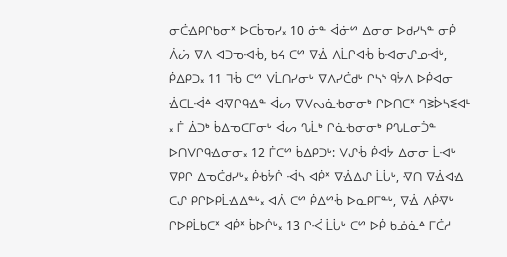ᓂᑖᐎᑭᒋᑲᓂᕽ ᐅᑕᑳᓀᓯ᙮ 10 ᓃᓐ ᐋᓃᔥ ᐃᓂᓂ ᐅᑯᓯᓴᓐ ᓂᑮ ᐲᔖ ᐁᐱ ᐊᑐᓀᐗᒀ, ᑲᔦ ᑕᔥ ᐁᐐ ᐱᒫᒋᐊᒀ ᑳᐗᓂᔑᓄᐙᒡ, ᑮᐃᑭᑐ᙮ 11 ᒣᒀ ᑕᔥ ᐯᒫᑎᓯᓂᒡ ᐁᐱᓯᑖᑯᒡ ᒋᓴᔅ ᑫᔮᐱ ᐅᑮᐊᓂ ᐐᑕᒪᐙᐞ ᐊᐌᒋᑫᐎᓐ ᐋᔕ ᐁᐯᔓᓈᑾᓂᓂᒃ ᒋᐅᑎᑕᕽ ᒉᕒᐆᓴᓬᐊᒻ ᙮ ᒦ ᐄᑐᒃ ᑳᐃᓀᑕᒥᓂᒡ ᐋᔕ ᔐᒫᒃ ᒋᓈᑾᓂᓂᒃ ᑭᔐᒪᓂᑑᓐ ᐅᑎᐯᒋᑫᐎᓂᓂ᙮ 12 ᒦᑕᔥ ᑳᐃᑭᑐᒡ: ᐯᔑᒀ ᑮᐊᔮ ᐃᓂᓂ ᒫᐗᒡ ᐁᑭᒋ ᐃᓀᑖᑯᓯᒡ᙮ ᑮᑾᔮᒌ ᐙᓴ ᐊᑮᕽ ᐁᐐᐃᔑ ᒫᒑᒡ, ᐌᑎ ᐁᐐᐊᐎ ᑕᔑ ᑭᒋᐅᑭᒫᐎᐃᓐᒡ᙮ ᐊᐲ ᑕᔥ ᑮᐃᔥᒀ ᐅᓇᑭᒥᓐᒡ, ᐁᐐ ᐱᑮᐌᒡ ᒋᐅᑭᒫᑲᑕᕽ ᐊᑮᕽ ᑳᐅᒌᒡ᙮ 13 ᒋᑆ ᒫᒑᒡ ᑕᔥ ᐅᑮ ᑲᓅᓈᐞ ᒥᑖᓱ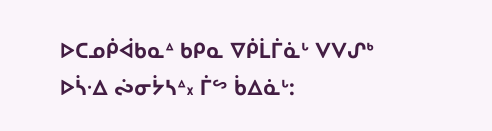ᐅᑕᓄᑮᐋᑲᓇᐞ ᑲᑭᓇ ᐁᑮᒫᒦᓈᒡ ᐯᐯᔑᒃ ᐅᓵᐎ ᔔᓂᔮᓴᐞ᙮ ᒦᔥ ᑳᐃᓈᒡ: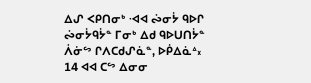ᐃᔑ ᐸᑭᑎᓂᒃ ᐗᐊ ᔔᓂᔮ ᑫᐅᒋ ᔔᓂᔮᑫᔮᓐ ᒥᓂᒃ ᐃᑯ ᑫᐅᑌᑎᔮᓐ ᐲᓃᔥ ᒋᐱᑕᑯᔑᓈᓐ, ᐅᑮᐃᓈᐞ᙮ 14 ᐊᐊ ᑕᔥ ᐃᓂᓂ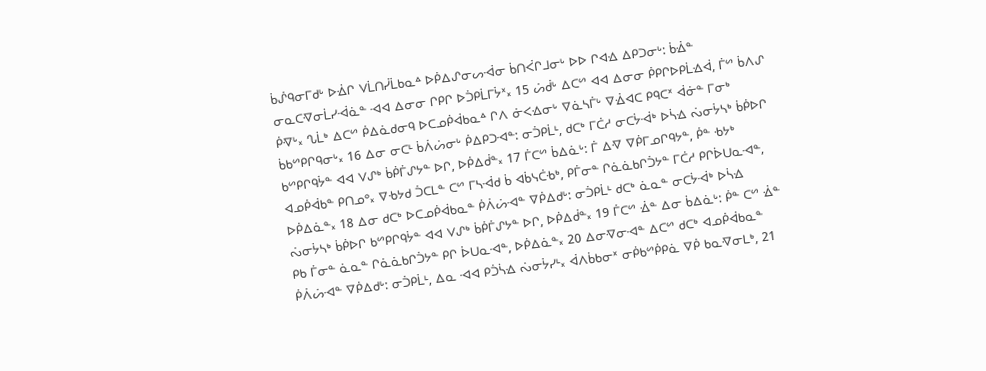ᑳᔒᑫᓂᒥᑯᒡ ᐅᐐᒋ ᐯᒫᑎᓰᒫᑲᓇᐞ ᐅᑮᐃᔑᓂᔕᐙᓂ ᑳᑎᐹᒋᒧᓂᒡ ᐅᐅ ᒋᐊᐎ ᐃᑭᑐᓂᒡ: ᑳᐐᓐ ᓂᓇᑕᐌᓂᒫᓯᐙᓈᓐ ᐗᐊ ᐃᓂᓂ ᒋᑭᒋ ᐅᑑᑭᒫᒥᔮᕽ᙮ 15 ᔖᑰᒡ ᐃᑕᔥ ᐊᐊ ᐃᓂᓂ ᑮᑭᒋᐅᑭᒫᐎᐋ, ᒦᔥ ᑳᐱᔑ ᑮᐌᒡ᙮ ᔐᒫᒃ ᐃᑕᔥ ᑮᐃᓈᑯᓂᑫ ᐅᑕᓄᑮᐋᑲᓇᐞ ᒋᐱ ᓃᐸᐎᓂᒡ ᐁᓈᓴᒦᒡ ᐁᐐᐊᑕ ᑭᑫᑕᕽ ᐋᓃᓐ ᒥᓂᒃ ᑳᑲᔥᑭᒋᑫᓂᒡ᙮ 16 ᐃᓂ ᓂᑕᒻ ᑳᐲᔖᓂᒡ ᑮᐃᑭᑐᐗᓐ: ᓂᑑᑭᒫᒻ, ᑯᑕᒃ ᒥᑖᓱ ᓂᑕᔮᐙᒃ ᐅᓵᐎ ᔔᓂᔮᓴᒃ ᑳᑮᐅᒋ ᑲᔥᑭᒋᑫᔮᓐ ᐊᐊ ᐯᔑᒃ ᑳᑮᒦᔑᔭᓐ ᐅᒋ, ᐅᑮᐃᑰᓐ᙮ 17 ᒦᑕᔥ ᑳᐃᓈᒡ: ᒦ ᐃᐌ ᐁᑮᒥᓄᒋᑫᔭᓐ, ᑮᓐ ᑾᔭᒃ ᐊᓄᑮᐋᑲᓐ ᑭᑎᓄᐤ᙮ ᐁᑾᔭᑯ ᑑᑕᒪᓐ ᑕᔥ ᒥᓴᐙᑯ ᑳ ᐊᑳᓭᑖᑾᒃ, ᑭᒦᓂᓐ ᒋᓈᓈᑲᒋᑑᔭᓐ ᒥᑖᓱ ᑭᒋᐆᑌᓇᐗᓐ, ᐅᑮᐃᓈᓐ᙮ 18 ᐃᓂ ᑯᑕᒃ ᐅᑕᓄᑮᐋᑲᓇᓐ ᑮᐲᔖᐗᓐ ᐁᑮᐃᑯᒡ: ᓂᑑᑭᒫᒻ ᑯᑕᒃ ᓈᓇᓐ ᓂᑕᔮᐙᒃ ᐅᓵᐎ ᔔᓂᔮᓴᒃ ᑳᑮᐅᒋ ᑲᔥᑭᒋᑫᔮᓐ ᐊᐊ ᐯᔑᒃ ᑳᑮᒦᔑᔭᓐ ᐅᒋ, ᐅᑮᐃᑰᓐ᙮ 19 ᒦᑕᔥ ᐐᓐ ᐃᓂ ᑳᐃᓈᒡ: ᑮᓐ ᑕᔥ ᐐᓐ ᑭᑲ ᒦᓂᓐ ᓈᓇᓐ ᒋᓈᓈᑲᒋᑑᔭᓐ ᑭᒋ ᐆᑌᓇᐗᓐ, ᐅᑮᐃᓈᓐ᙮ 20 ᐃᓂᐌᓂᐗᓐ ᐃᑕᔥ ᑯᑕᒃ ᐊᓄᑮᐋᑲᓇᓐ ᑮᐲᔖᐗᓐ ᐁᑮᐃᑯᒡ: ᓂᑑᑭᒫᒻ, ᐃᓇ ᐗᐊ ᑭᑑᓵᐎ ᔔᓂᔮᓯᒻ᙮ ᐋᐱᑳᑲᓂᕽ ᓂᑮᑲᔥᑮᑭᓈ ᐁᑮ ᑲᓇᐌᓂᒪᒃ, 21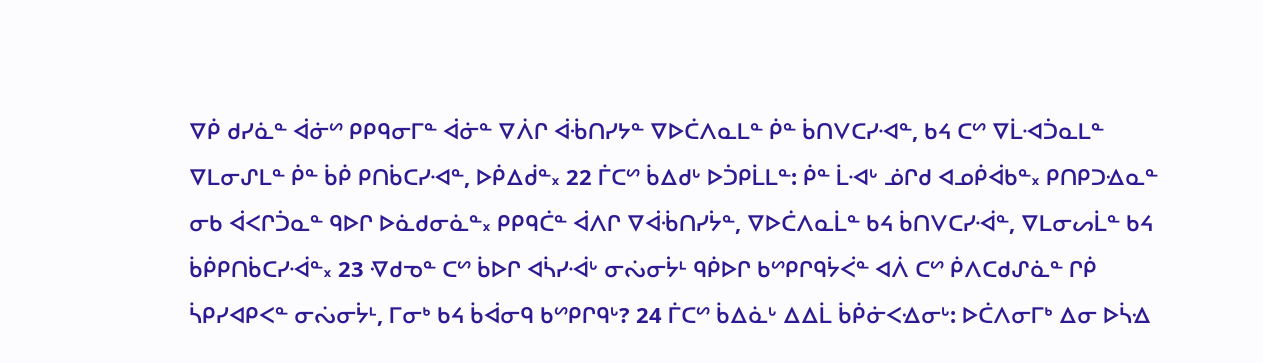ᐁᑮ ᑯᓯᓈᓐ ᐋᓃᔥ ᑭᑭᑫᓂᒥᓐ ᐋᓃᓐ ᐁᐲᒋ ᐋᒀᑎᓯᔭᓐ ᐁᐅᑖᐱᓇᒪᓐ ᑮᓐ ᑳᑎᐯᑕᓯᐗᓐ, ᑲᔦ ᑕᔥ ᐁᒫᐗᑑᓇᒪᓐ ᐁᒪᓂᔑᒪᓐ ᑮᓐ ᑳᑮ ᑭᑎᑳᑕᓯᐗᓐ, ᐅᑮᐃᑰᓐ᙮ 22 ᒦᑕᔥ ᑳᐃᑯᒡ ᐅᑑᑭᒫᒪᓐ: ᑮᓐ ᒫᐗᒡ ᓅᒋᑯ ᐊᓄᑮᐋᑲᓐ᙮ ᑭᑎᑭᑐᐎᓇᓐ ᓂᑲ ᐋᐸᒋᑑᓇᓐ ᑫᐅᒋ ᐅᓈᑯᓂᓈᓐ᙮ ᑭᑭᑫᑖᓐ ᐋᐱᒋ ᐁᐋᒀᑎᓯᔮᓐ, ᐁᐅᑖᐱᓇᒫᓐ ᑲᔦ ᑳᑎᐯᑕᓯᐙᓐ, ᐁᒪᓂᔕᒫᓐ ᑲᔦ ᑳᑮᑭᑎᑳᑕᓯᐙᓐ᙮ 23 ᐌᑯᓀᓐ ᑕᔥ ᑳᐅᒋ ᐊᓵᓯᐙᒡ ᓂᔔᓂᔮᒻ ᑫᑮᐅᒋ ᑲᔥᑭᒋᑫᔮᐹᓐ ᐊᐲ ᑕᔥ ᑮᐱᑕᑯᔑᓈᓐ ᒋᑮ ᓵᑭᓯᐊᑭᐸᓐ ᓂᔔᓂᔮᒻ, ᒥᓂᒃ ᑲᔦ ᑳᐋᓂᑫ ᑲᔥᑭᒋᑫᒡ? 24 ᒦᑕᔥ ᑳᐃᓈᒡ ᐃᐃᒫ ᑳᑮᓃᐸᐎᓂᒡ: ᐅᑖᐱᓂᒥᒃ ᐃᓂ ᐅᓵᐎ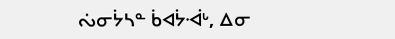ᔔᓂᔮᓴᓐ ᑳᐊᔮᐙᒡ, ᐃᓂ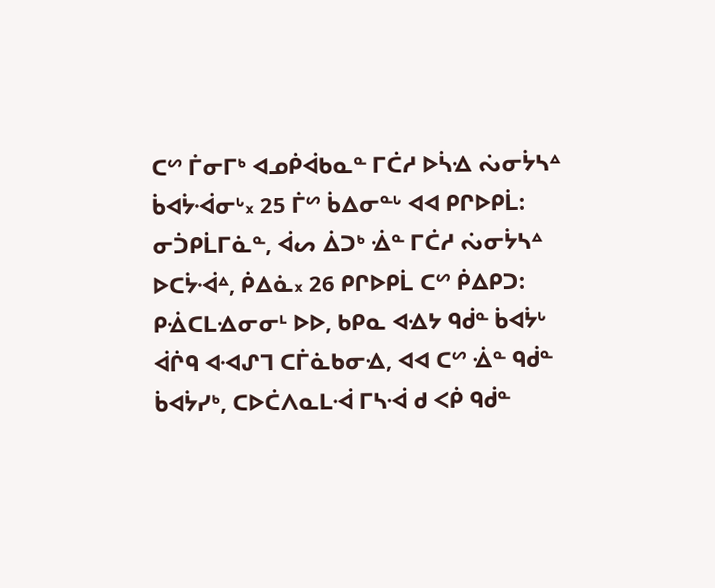ᑕᔥ ᒦᓂᒥᒃ ᐊᓄᑮᐋᑲᓇᓐ ᒥᑖᓱ ᐅᓵᐎ ᔔᓂᔮᓴᐞ ᑳᐊᔮᐙᓂᒡ᙮ 25 ᒦᔥ ᑳᐃᓂᓐᒡ ᐊᐊ ᑭᒋᐅᑭᒫ: ᓂᑑᑭᒫᒥᓈᓐ, ᐋᔕ ᐄᑐᒃ ᐐᓐ ᒥᑖᓱ ᔔᓂᔮᓴᐞ ᐅᑕᔮᐙᐞ, ᑮᐃᓈ᙮ 26 ᑭᒋᐅᑭᒫ ᑕᔥ ᑮᐃᑭᑐ: ᑭᐐᑕᒪᐎᓂᓂᒻ ᐅᐅ, ᑲᑭᓇ ᐊᐎᔭ ᑫᑰᓐ ᑳᐊᔮᒡ ᐋᒌᑫ ᐊᐗᔑᒣ ᑕᒦᓈᑲᓂᐎ, ᐊᐊ ᑕᔥ ᐐᓐ ᑫᑰᓐ ᑳᐊᔮᓯᒃ, ᑕᐅᑖᐱᓇᒪᐙ ᒥᓴᐙ ᑯ ᐸᑮ ᑫᑰᓐ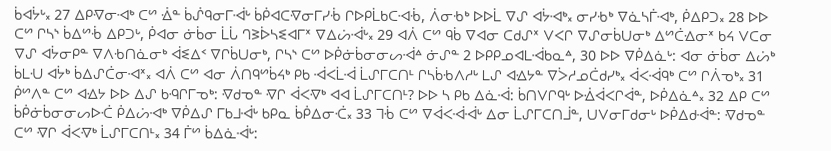ᑳᐊᔮᒡ᙮ 27 ᐃᑭᐌᓂᐗᒃ ᑕᔥ ᐐᓐ ᑳᔒᑫᓂᒥᐙᒡ ᑳᑮᐊᑕᐌᓂᒥᓯᒀ ᒋᐅᑭᒫᑲᑕᐗᒀ, ᐲᓂᑾᒃ ᐅᐅᒫ ᐁᔑ ᐊᔮᐗᒃ᙮ ᓂᓯᑾᒃ ᐁᓈᓴᒦᐗᒃ, ᑮᐃᑭᑐ᙮ 28 ᐅᐅ ᑕᔥ ᒋᓴᔅ ᑳᐃᔥᒀ ᐃᑭᑐᒡ, ᑮᐊᓂ ᓃᑳᓂ ᒫᒑ ᒉᕒᐆᓴᓬᐊᒥᕽ ᐁᐃᔖᐙᒡ᙮ 29 ᐊᐲ ᑕᔥ ᑫᑳ ᐁᐊᓂ ᑕᑯᔑᕽ ᐯᐸᒋ ᐁᔑᓂᑳᑌᓂᒃ ᐃᔥᑖᐎᓂᕽ ᑲᔦ ᐯᑕᓂ ᐁᔑ ᐊᔮᓂᑭᓐ ᐁᐱᑾᑎᓈᓂᒃ ᐋᓬᐃᑉ ᐁᒋᑳᑌᓂᒃ, ᒋᓴᔅ ᑕᔥ ᐅᑮᓃᑳᓂᓂᔕᐙᐞ ᓃᔑᓐ 2 ᐅᑭᑭᓄᐊᒪᐙᑲᓇᐞ, 30 ᐅᐅ ᐁᑮᐃᓈᒡ: ᐊᓂ ᓃᑳᓂ ᐃᔖᒃ ᑳᒪᑗ ᐊᔮᒃ ᑳᐃᔑᑖᓂᐗᕽ᙮ ᐊᐲ ᑕᔥ ᐊᓂ ᐲᑎᑫᔥᑳᔦᒃ ᑭᑲ ᐙᐸᒫᐙ ᒫᔑᒥᑕᑎᒻ ᒋᓴᑳᑾᐱᓱᒡ ᒪᔑ ᐊᐎᔭᓐ ᐁᐴᓱᓄᑖᑯᓯᒃ᙮ ᐋᐸᐙᑫᒃ ᑕᔥ ᒋᐲᓀᒃ᙮ 31 ᑮᔥᐱᓐ ᑕᔥ ᐊᐎᔭ ᐅᐅ ᐃᔑ ᑲᑴᒋᒥᓀᒃ: ᐌᑯᓀᓐ ᐌᒋ ᐋᐸᐌᒃ ᐊᐊ ᒫᔑᒥᑕᑎᒻ? ᐅᐅ ᓴ ᑭᑲ ᐃᓈᐙ: ᑳᑎᐯᒋᑫᒡ ᐅᐐᐋᐸᒋᐋᓐ, ᐅᑮᐃᓈᐞ᙮ 32 ᐃᑭ ᑕᔥ ᑳᑮᓃᑳᓂᓂᔕᐅᑣ ᑮᐃᔖᐗᒃ ᐁᑮᐃᔑ ᒥᑲᒧᐙᒡ ᑲᑭᓇ ᑳᑮᐃᓂᑣ᙮ 33 ᒣᒀ ᑕᔥ ᐁᐋᐸᐙᐙᒡ ᐃᓂ ᒫᔑᒥᑕᑎᒨᓐ, ᑌᐯᓂᒥᑯᓂᒡ ᐅᑮᐃᑯᐙᓐ: ᐌᑯᓀᓐ ᑕᔥ ᐌᒋ ᐋᐸᐌᒃ ᒫᔑᒥᑕᑎᒻ᙮ 34 ᒦᔥ ᑳᐃᓈᐙᒡ: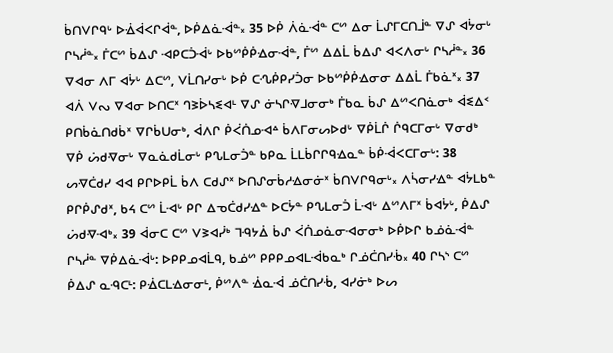ᑳᑎᐯᒋᑫᒡ ᐅᐐᐋᐸᒋᐋᓐ, ᐅᑮᐃᓈᐙᓐ᙮ 35 ᐅᑮ ᐲᓈᐙᓐ ᑕᔥ ᐃᓂ ᒫᔑᒥᑕᑎᒨᓐ ᐁᔑ ᐊᔮᓂᒡ ᒋᓴᓲᓐ᙮ ᒦᑕᔥ ᑳᐃᔑ ᐗᑭᑕᑑᐙᒡ ᐅᑲᔥᑮᑮᐎᓂᐙᓐ, ᒦᔥ ᐃᐃᒫ ᑳᐃᔑ ᐊᐸᐱᓂᒡ ᒋᓴᓲᓐ᙮ 36 ᐁᐊᓂ ᐱᒥ ᐊᔮᒡ ᐃᑕᔥ, ᐯᒫᑎᓯᓂᒡ ᐅᑮ ᑕᔗᑮᑭᓯᑑᓂ ᐅᑲᔥᑮᑮᐎᓂᓂ ᐃᐃᒫ ᒦᑲᓈᕽ᙮ 37 ᐊᐲ ᐯᔓ ᐁᐊᓂ ᐅᑎᑕᕽ ᒉᕒᐆᓴᓬᐊᒻ ᐁᔑ ᓃᓴᒋᐌᒧᓂᓂᒃ ᒦᑲᓇ ᑳᔑ ᐃᔥᐸᑎᓈᓂᒃ ᐋᓬᐃᑉ ᑭᑎᑳᓈᑎᑯᑳᕽ ᐁᒋᑳᑌᓂᒃ, ᐋᐱᒋ ᑮᐹᑏᓄᐗᐞ ᑳᐱᒥᓂᔕᐅᑯᒡ ᐁᑮᒫᒌ ᒌᑫᑕᒥᓂᒡ ᐁᓂᑯᒃ ᐁᑮ ᔖᑯᐌᓂᒡ ᐁᓇᓈᑯᒫᓂᒡ ᑭᔐᒪᓂᑑᓐ ᑲᑭᓇ ᒫᒪᑳᒋᒋᑫᐎᓇᓐ ᑳᑮᐙᐸᑕᒥᓂᒡ: 38 ᔕᐌᑖᑯᓯ ᐊᐊ ᑭᒋᐅᑭᒫ ᑳᐱ ᑕᑯᔑᕽ ᐅᑎᔑᓂᑳᓱᐎᓂᓃᕽ ᑳᑎᐯᒋᑫᓂᒡ᙮ ᐱᓵᓂᓯᐎᓐ ᐊᔮᒪᑲᓐ ᑭᒋᑮᔑᑯᕽ, ᑲᔦ ᑕᔥ ᒫᐗᒡ ᑭᒋ ᐃᓀᑖᑯᓯᐎᓐ ᐅᑕᔮᓐ ᑭᔐᒪᓂᑑ ᒫᐗᒡ ᐃᔥᐱᒥᕽ ᑳᐊᔮᒡ, ᑮᐃᔑ ᔖᑯᐌᐗᒃ᙮ 39 ᐋᓂᑕ ᑕᔥ ᐯᕒᐊᓰᒃ ᒣᑴᔭᐄ ᑳᔑ ᐹᑏᓄᓈᓂᐗᓂᓂᒃ ᐅᑮᐅᒋ ᑲᓅᓈᐙᓐ ᒋᓴᓲᓐ ᐁᑮᐃᓈᐙᒡ: ᐅᑭᑭᓄᐊᒫᑫ, ᑲᓅᔥ ᑭᑭᑭᓄᐊᒪᐙᑲᓇᒃ ᒋᓅᑖᑎᓯᒀ᙮ 40 ᒋᓴᔅ ᑕᔥ ᑮᐃᔑ ᓇᑴᑕᒻ: ᑭᐐᑕᒪᐎᓂᓂᒻ, ᑮᔥᐱᓐ ᐐᓇᐙ ᓅᑖᑎᓯᒀ, ᐊᓯᓃᒃ ᐅᔕ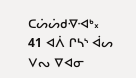ᑕᔖᔖᑯᐌᐗᒃ᙮ 41 ᐊᐲ ᒋᓴᔅ ᐋᔕ ᐯᔓ ᐁᐊᓂ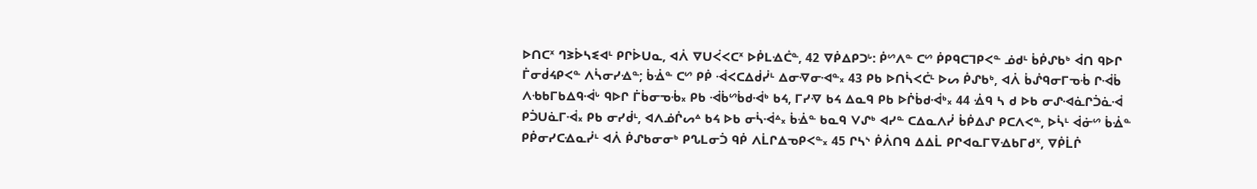ᐅᑎᑕᕽ ᒉᕒᐆᓴᓬᐊᒻ ᑭᒋᐆᑌᓇ, ᐊᐲ ᐁᑌᐹᐸᑕᕽ ᐅᑮᒪᐎᑖᓐ, 42 ᐁᑮᐃᑭᑐᒡ: ᑮᔥᐱᓐ ᑕᔥ ᑮᑭᑫᑕᒣᑭᐸᓐ ᓅᑯᒻ ᑳᑮᔑᑲᒃ ᐋᑎ ᑫᐅᒋ ᒦᓂᑰᔦᑭᐸᓐ ᐱᓵᓂᓯᐎᓐ; ᑳᐐᓐ ᑕᔥ ᑭᑮ ᐙᐸᑕᐃᑰᓰᒻ ᐃᓂᐌᓂᐗᓐ᙮ 43 ᑭᑲ ᐅᑎᓵᐸᑖᒻ ᐅᔕ ᑮᔑᑲᒃ, ᐊᐲ ᑳᔒᑫᓂᒥᓀᒀ ᒋᐙᑳ ᐱᑾᑲᒥᑲᐃᑫᐙᒡ ᑫᐅᒋ ᒦᑳᓂᓀᒀ᙮ ᑭᑲ ᐙᑳᔥᑳᑯᐙᒃ ᑲᔦ, ᒥᓯᐌ ᑲᔦ ᐃᓇᑫ ᑭᑲ ᐅᒌᑳᑯᐙᒃ᙮ 44 ᐐᑫ ᓴ ᑯ ᐅᑲ ᓂᔑᐗᓈᒋᑑᓈᐙ ᑭᑑᑌᓈᒥᐙ᙮ ᑭᑲ ᓂᓯᑰᒻ, ᐊᐱᓅᒌᔕᐞ ᑲᔦ ᐅᑲ ᓂᓵᐙᐞ᙮ ᑳᐐᓐ ᑲᓇᑫ ᐯᔑᒃ ᐊᓯᓐ ᑕᐃᓇᐱᓰ ᑳᑮᐃᔑ ᑭᑕᐱᐸᓐ, ᐅᓵᒻ ᐋᓃᔥ ᑳᐐᓐ ᑭᑮᓂᓯᑕᐎᓇᓰᒻ ᐊᐲ ᑮᔑᑲᓂᓂᒃ ᑭᔐᒪᓂᑑ ᑫᑮ ᐱᒫᒋᐃᓀᑭᐸᓐ᙮ 45 ᒋᓴᔅ ᑮᐲᑎᑫ ᐃᐃᒫ ᑭᒋᐊᓇᒥᐁᐎᑲᒥᑯᕽ, ᐁᑮᒫᒌ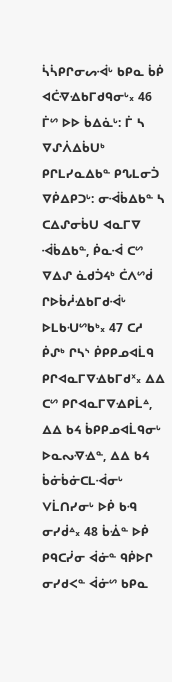ᓵᓵᑭᒋᓂᔕᐙᒡ ᑲᑭᓇ ᑳᑮ ᐊᑖᐌᐎᑲᒥᑯᑫᓂᒡ᙮ 46 ᒦᔥ ᐅᐅ ᑳᐃᓈᒡ: ᒦ ᓴ ᐁᔑᐲᐃᑳᑌᒃ ᑭᒋᒪᓯᓇᐃᑲᓐ ᑭᔐᒪᓂᑑ ᐁᑮᐃᑭᑐᒡ: ᓂᐙᑳᐃᑲᓐ ᓴ ᑕᐃᔑᓂᑳᑌ ᐊᓇᒥᐁ ᐙᑳᐃᑲᓐ, ᑮᓇᐙ ᑕᔥ ᐁᐃᔑ ᓈᑯᑑᔦᒃ ᑖᐱᔥᑰ ᒋᐅᑳᓲᐎᑲᒥᑯᐙᒡ ᐅᒪᑲᑗᔥᑲᒃ᙮ 47 ᑕᓱ ᑮᔑᒃ ᒋᓴᔅ ᑮᑭᑭᓄᐊᒫᑫ ᑭᒋᐊᓇᒥᐁᐎᑲᒥᑯᕽ᙮ ᐃᐃ ᑕᔥ ᑭᒋᐊᓇᒥᐁᐎᑭᒫᐞ, ᐃᐃ ᑲᔦ ᑳᑭᑭᓄᐊᒫᑫᓂᒡ ᐅᓇᔓᐌᐎᓐ, ᐃᐃ ᑲᔦ ᑳᓃᑳᓃᑕᒪᐙᓂᒡ ᐯᒫᑎᓯᓂᒡ ᐅᑮ ᑲᑴ ᓂᓯᑰᐞ᙮ 48 ᑳᐐᓐ ᐅᑮ ᑭᑫᑕᓰᓂ ᐋᓃᓐ ᑫᑮᐅᒋ ᓂᓯᑯᐸᓐ ᐋᓃᔥ ᑲᑭᓇ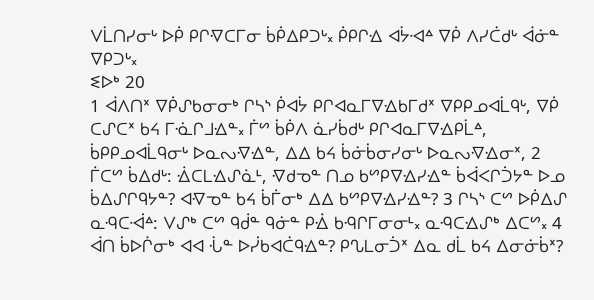ᐯᒫᑎᓯᓂᒡ ᐅᑮ ᑭᒋᐌᑕᒥᓂ ᑳᑮᐃᑭᑐᒡ᙮ ᑮᑭᒋᐎ ᐊᔮᐗᐞ ᐁᑮ ᐱᓯᑖᑯᒡ ᐋᓃᓐ ᐁᑭᑐᒡ᙮
ᓬᐅᒃ 20
1 ᐋᐱᑎᕽ ᐁᑮᔑᑲᓂᓂᒃ ᒋᓴᔅ ᑮᐊᔮ ᑭᒋᐊᓇᒥᐁᐎᑲᒥᑯᕽ ᐁᑭᑭᓄᐊᒫᑫᒡ, ᐁᑮ ᑕᔑᑕᕽ ᑲᔦ ᒥᓍᒋᒧᐎᓐ᙮ ᒦᔥ ᑳᑮᐱ ᓈᓯᑳᑯᒡ ᑭᒋᐊᓇᒥᐁᐎᑭᒫᐞ, ᑳᑭᑭᓄᐊᒫᑫᓂᒡ ᐅᓇᔓᐌᐎᓐ, ᐃᐃ ᑲᔦ ᑳᓃᑳᓂᓯᓂᒡ ᐅᓇᔓᐌᐎᓂᕽ, 2 ᒦᑕᔥ ᑳᐃᑯᒡ: ᐐᑕᒪᐎᔑᓈᒻ, ᐌᑯᓀᓐ ᑎᓄ ᑲᔥᑭᐁᐎᓯᐎᓐ ᑳᐋᐸᒋᑑᔭᓐ ᐅᓄ ᑳᐃᔑᒋᑫᔭᓐ? ᐊᐌᓀᓐ ᑲᔦ ᑳᒦᓂᒃ ᐃᐃ ᑲᔥᑭᐁᐎᓯᐎᓐ? 3 ᒋᓴᔅ ᑕᔥ ᐅᑮᐃᔑ ᓇᑴᑕᐙᐞ: ᐯᔑᒃ ᑕᔥ ᑫᑰᓐ ᑫᓃᓐ ᑭᐐ ᑲᑴᒋᒥᓂᓂᒻ᙮ ᓇᑴᑕᐎᔑᒃ ᐃᑕᔥ᙮ 4 ᐋᑎ ᑳᐅᒌᓂᒃ ᐊᐊ ᒞᓐ ᐅᓰᑲᐊᑖᑫᐎᓐ? ᑭᔐᒪᓂᑑᕽ ᐃᓇ ᑯᒫ ᑲᔦ ᐃᓂᓃᑳᕽ?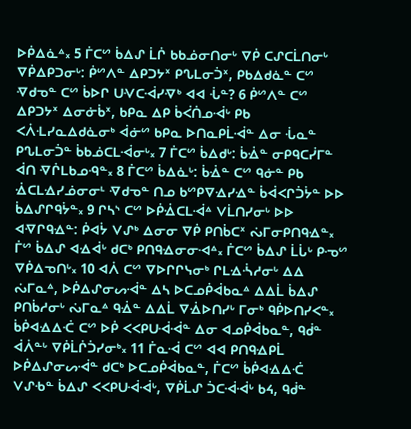ᐅᑮᐃᓈᐞ᙮ 5 ᒦᑕᔥ ᑳᐃᔑ ᒫᒌ ᑲᑲᓅᓂᑎᓂᒡ ᐁᑮ ᑕᔑᑕᒫᑎᓂᒡ ᐁᑮᐃᑭᑐᓂᒡ: ᑮᔥᐱᓐ ᐃᑭᑐᔭᕽ ᑭᔐᒪᓂᑑᕽ, ᑭᑲᐃᑯᓈᓐ ᑕᔥ ᐌᑯᓀᓐ ᑕᔥ ᑳᐅᒋ ᑌᐺᑕᐙᓯᐌᒃ ᐊᐊ ᒞᓐ? 6 ᑮᔥᐱᓐ ᑕᔥ ᐃᑭᑐᔭᕽ ᐃᓂᓃᑳᕽ, ᑲᑭᓇ ᐃᑭ ᑳᐹᑏᓄᐙᒡ ᑭᑲ ᐸᐲᒶᓯᓇᐃᑯᓈᓂᒃ ᐋᓃᔥ ᑲᑭᓇ ᐅᑎᓇᑭᒫᐙᓐ ᐃᓂ ᒞᓇᓐ ᑭᔐᒪᓂᑑᓐ ᑳᑲᓅᑕᒪᐙᓂᒡ᙮ 7 ᒦᑕᔥ ᑳᐃᑯᒡ: ᑳᐐᓐ ᓂᑭᑫᑕᓰᒥᓐ ᐋᑎ ᐌᒌᒪᑲᓄᑴᓐ᙮ 8 ᒦᑕᔥ ᑳᐃᓈᒡ: ᑳᐐᓐ ᑕᔥ ᑫᓃᓐ ᑭᑲ ᐐᑕᒪᐎᓯᓅᓂᓂᒻ ᐌᑯᓀᓐ ᑎᓄ ᑲᔥᑭᐁᐎᓯᐎᓐ ᑳᐋᐸᒋᑑᔮᓐ ᐅᐅ ᑳᐃᔑᒋᑫᔮᓐ᙮ 9 ᒋᓴᔅ ᑕᔥ ᐅᑮᐐᑕᒪᐙᐞ ᐯᒫᑎᓯᓂᒡ ᐅᐅ ᐊᐌᒋᑫᐎᓐ: ᑮᐊᔮ ᐯᔑᒃ ᐃᓂᓂ ᐁᑮ ᑭᑎᑳᑕᕽ ᔔᒥᓂᑭᑎᑫᐎᓐ᙮ ᒦᔥ ᑳᐃᔑ ᐊᐎᐋᒡ ᑯᑕᒃ ᑭᑎᑫᐎᓂᓂᐗᐞ᙮ ᒦᑕᔥ ᑳᐃᔑ ᒫᒑᒡ ᑭᓉᔥ ᐁᑮᐃᓀᑎᒡ᙮ 10 ᐊᐲ ᑕᔥ ᐁᐅᒋᒋᓭᓂᒃ ᒋᒪᐎᔂᓱᓂᒡ ᐃᐃ ᔔᒥᓇᐞ, ᐅᑮᐃᔑᓂᔕᐙᓐ ᐃᓴ ᐅᑕᓄᑮᐋᑲᓇᐞ ᐃᐃᒫ ᑳᐃᔑ ᑭᑎᑳᓱᓂᒡ ᔔᒥᓇᐞ ᑫᐐᓐ ᐃᐃᒫ ᐁᐐᐅᑎᓯᒡ ᒥᓂᒃ ᑫᑮᐅᑎᓯᐸᓐ᙮ ᑳᑮᐊᐎᐃᑣ ᑕᔥ ᐅᑮ ᐸᐸᑭᑌᐙᐙᓐ ᐃᓂ ᐊᓄᑮᐋᑲᓇᓐ, ᑫᑰᓐ ᐋᐲᓐᒡ ᐁᑮᒫᒌᑑᓯᓂᒃ᙮ 11 ᒦᓇᐙ ᑕᔥ ᐊᐊ ᑭᑎᑫᐎᑭᒫ ᐅᑮᐃᔑᓂᔕᐙᓐ ᑯᑕᒃ ᐅᑕᓄᑮᐋᑲᓇᓐ, ᒦᑕᔥ ᑳᑮᐊᐎᐃᑣ ᐯᔑᑾᓐ ᑳᐃᔑ ᐸᐸᑭᑌᐙᐙᒡ, ᐁᑮᒫᔑ ᑑᑕᐙᐙᒡ ᑲᔦ, ᑫᑰᓐ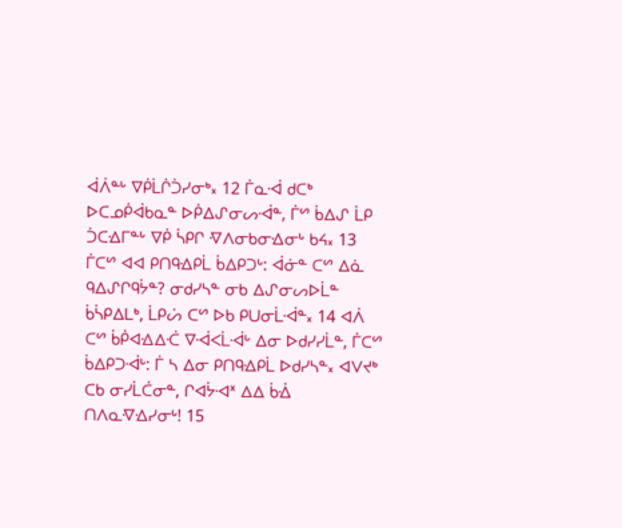ᐋᐲᓐᒡ ᐁᑮᒫᒌᑑᓯᓂᒃ᙮ 12 ᒦᓇᐙ ᑯᑕᒃ ᐅᑕᓄᑮᐋᑲᓇᓐ ᐅᑮᐃᔑᓂᔕᐙᓐ, ᒦᔥ ᑳᐃᔑ ᒫᑭ ᑑᑕᐎᒥᓐᒡ ᐁᑮ ᓵᑭᒋ ᐌᐱᓂᑲᓂᐎᓂᒡ ᑲᔦ᙮ 13 ᒦᑕᔥ ᐊᐊ ᑭᑎᑫᐎᑭᒫ ᑳᐃᑭᑐᒡ: ᐋᓃᓐ ᑕᔥ ᐃᓈ ᑫᐃᔑᒋᑫᔮᓐ? ᓂᑯᓯᓴᓐ ᓂᑲ ᐃᔑᓂᔕᐅᒫᓐ ᑳᓵᑭᐃᒪᒃ, ᒫᑭᔖ ᑕᔥ ᐅᑲ ᑭᑌᓂᒫᐙᓐ᙮ 14 ᐊᐲ ᑕᔥ ᑳᑮᐊᐎᐃᑣ ᐁᐙᐸᒫᐙᒡ ᐃᓂ ᐅᑯᓯᓯᒫᓐ, ᒦᑕᔥ ᑳᐃᑭᑐᐙᒡ: ᒦ ᓴ ᐃᓂ ᑭᑎᑫᐎᑭᒫ ᐅᑯᓯᓴᓐ᙮ ᐊᐯᔪᒃ ᑕᑲ ᓂᓯᒫᑖᓂᓐ, ᒋᐊᔮᐗᕽ ᐃᐃ ᑳᐐ ᑎᐱᓇᐌᐎᓯᓂᒡ! 15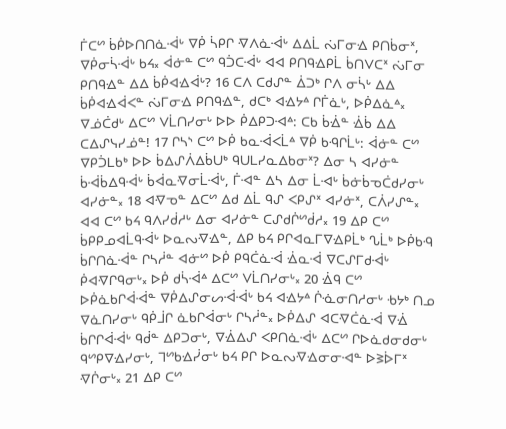ᒦᑕᔥ ᑳᑮᐅᑎᑎᓈᐙᒡ ᐁᑮ ᓵᑭᒋ ᐌᐱᓈᐙᒡ ᐃᐃᒫ ᔔᒥᓂᐎ ᑭᑎᑳᓂᕽ, ᐁᑮᓂᓵᐙᒡ ᑲᔦ᙮ ᐋᓃᓐ ᑕᔥ ᑫᑑᑕᐙᒡ ᐊᐊ ᑭᑎᑫᐎᑭᒫ ᑳᑎᐯᑕᕽ ᔔᒥᓂ ᑭᑎᑫᐎᓐ ᐃᐃ ᑳᑮᐊᐎᐋᒡ? 16 ᑕᐱ ᑕᑯᔑᓐ ᐄᑐᒃ ᒋᐱ ᓂᓵᒡ ᐃᐃ ᑳᑮᐊᐎᐋᐸᓐ ᔔᒥᓂᐎ ᑭᑎᑫᐎᓐ, ᑯᑕᒃ ᐊᐎᔭᐞ ᒋᒦᓈᒡ, ᐅᑮᐃᓈᐞ᙮ ᐁᓅᑖᑯᒡ ᐃᑕᔥ ᐯᒫᑎᓯᓂᒡ ᐅᐅ ᑮᐃᑭᑐᐗᐞ: ᑕᑲ ᑳᐐᓐ ᐐᑳ ᐃᐃ ᑕᐃᔑᓭᓯᓅᓐ! 17 ᒋᓴᔅ ᑕᔥ ᐅᑮ ᑲᓇᐙᐸᒫᐞ ᐁᑮ ᑲᑴᒋᒫᒡ: ᐋᓃᓐ ᑕᔥ ᐁᑭᑑᒪᑲᒃ ᐅᐅ ᑳᐃᔑᐲᐃᑳᑌᒃ ᑫᑌᒪᓯᓇᐃᑲᓂᕽ? ᐃᓂ ᓴ ᐊᓯᓃᓐ ᑳᐙᑳᐃᑫᐙᒡ ᑳᐋᓇᐌᓂᒫᐙᒡ, ᒦᐗᓐ ᐃᓴ ᐃᓂ ᒫᐗᒡ ᑳᓃᑳᓀᑖᑯᓯᓂᒡ ᐊᓯᓃᓐ᙮ 18 ᐊᐌᓀᓐ ᐃᑕᔥ ᐃᑯ ᐃᒫ ᑫᔑ ᐸᑭᔑᕽ ᐊᓯᓃᕽ, ᑕᐲᓯᔑᓐ᙮ ᐊᐊ ᑕᔥ ᑲᔦ ᑫᐱᓯᑰᓱᒡ ᐃᓂ ᐊᓯᓃᓐ ᑕᔑᑯᒌᔥᑰᓱ᙮ 19 ᐃᑭ ᑕᔥ ᑳᑭᑭᓄᐊᒫᑫᐙᒡ ᐅᓇᔓᐌᐎᓐ, ᐃᑭ ᑲᔦ ᑭᒋᐊᓇᒥᐁᐎᑭᒫᒃ ᔐᒫᒃ ᐅᑮᑲᑴ ᑳᒋᑎᓈᐙᓐ ᒋᓴᓲᓐ ᐊᓃᔥ ᐅᑮ ᑭᑫᑖᓈᐙ ᐐᓇᐙ ᐁᑕᔑᒥᑯᐙᒡ ᑮᐊᐌᒋᑫᓂᒡ᙮ ᐅᑮ ᑯᓵᐙᐞ ᐃᑕᔥ ᐯᒫᑎᓯᓂᒡ᙮ 20 ᐐᑫ ᑕᔥ ᐅᑮᓈᑲᒋᐋᐙᓐ ᐁᑮᐃᔑᓂᔕᐙᐙᒡ ᑲᔦ ᐊᐎᔭᐞ ᒌᓍᓂᑎᓱᓂᒡ ᑾᔭᒃ ᑎᓄ ᐁᓈᑎᓯᓂᒡ ᑫᑮᒨᒋ ᓈᑲᒋᐋᓂᒡ ᒋᓴᓲᓐ᙮ ᐅᑮᐃᔑ ᐊᑕᐌᑖᓈᐙ ᐁᐐ ᑳᒋᒋᐋᐙᒡ ᑫᑰᓐ ᐃᑭᑐᓂᒡ, ᐁᐐᐃᔑ ᐸᑭᑎᓈᐙᒡ ᐃᑕᔥ ᒋᐅᓈᑯᓂᑯᓂᒡ ᑫᔥᑭᐁᐎᓯᓂᒡ, ᒣᔥᑲᐎᓰᓂᒡ ᑲᔦ ᑭᒋ ᐅᓇᔓᐌᐎᓂᓂᐗᓐ ᐅᕒᐆᒥᕽ ᐌᒌᓂᒡ᙮ 21 ᐃᑭ ᑕᔥ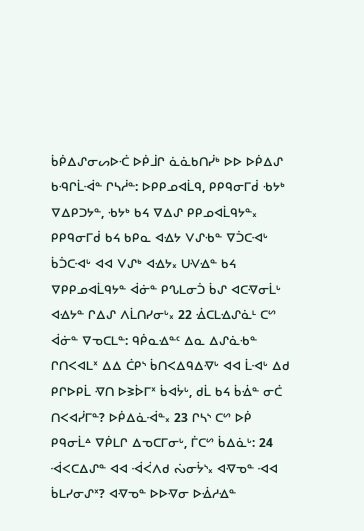ᑳᑮᐃᔑᓂᔕᐅᑣ ᐅᑮᒨᒋ ᓈᓈᑲᑎᓰᒃ ᐅᐅ ᐅᑮᐃᔑ ᑲᑴᒋᒫᐙᓐ ᒋᓴᓲᓐ: ᐅᑭᑭᓄᐊᒫᑫ, ᑭᑭᑫᓂᒥᑰ ᑾᔭᒃ ᐁᐃᑭᑐᔭᓐ, ᑾᔭᒃ ᑲᔦ ᐁᐃᔑ ᑭᑭᓄᐊᒫᑫᔭᓐ᙮ ᑭᑭᑫᓂᒥᑰ ᑲᔦ ᑲᑭᓇ ᐊᐎᔭ ᐯᔑᑾᓐ ᐁᑑᑕᐗᒡ ᑳᑑᑕᐗᒡ ᐊᐊ ᐯᔑᒃ ᐊᐎᔭ᙮ ᑌᐺᐎᓐ ᑲᔦ ᐁᑭᑭᓄᐊᒫᑫᔭᓐ ᐋᓃᓐ ᑭᔐᒪᓂᑑ ᑳᔑ ᐊᑕᐌᓂᒫᒡ ᐊᐎᔭᓐ ᒋᐃᔑ ᐱᒫᑎᓯᓂᒡ᙮ 22 ᐐᑕᒪᐎᔑᓈᒻ ᑕᔥ ᐋᓃᓐ ᐁᓀᑕᒪᓐ: ᑫᑮᓇᐎᓐᑦ ᐃᓇ ᐃᔑᓈᑾᓐ ᒋᑎᐸᐊᒪᕽ ᐃᐃ ᑖᑭᔅ ᑳᑎᐸᐃᑫᐃᐌᒡ ᐊᐊ ᒫᐗᒡ ᐃᑯ ᑭᒋᐅᑭᒫ ᐌᑎ ᐅᕒᐆᒥᕽ ᑳᐊᔮᒡ, ᑯᒫ ᑲᔦ ᑳᐐᓐ ᓂᑖ ᑎᐸᐊᓰᒥᓐ? ᐅᑮᐃᓈᐙᓐ᙮ 23 ᒋᓴᔅ ᑕᔥ ᐅᑮ ᑭᑫᓂᒫᐞ ᐁᑮᒪᒋ ᐃᓀᑕᒥᓂᒡ, ᒦᑕᔥ ᑳᐃᓈᒡ: 24 ᐙᐸᑕᐃᔑᓐ ᐊᐊ ᐙᐹᐱᑯ ᔔᓂᔮᔅ᙮ ᐊᐌᓀᓐ ᐗᐊ ᑳᒪᓯᓂᔑᕽ? ᐊᐌᓀᓐ ᐅᐅᐌᓂ ᐅᐐᓱᐎᓐ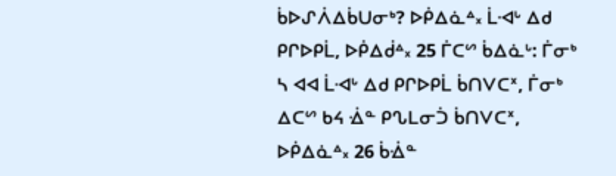ᑳᐅᔑᐲᐃᑳᑌᓂᒃ? ᐅᑮᐃᓈᐞ᙮ ᒫᐗᒡ ᐃᑯ ᑭᒋᐅᑭᒫ, ᐅᑮᐃᑰᐞ᙮ 25 ᒦᑕᔥ ᑳᐃᓈᒡ: ᒦᓂᒃ ᓴ ᐊᐊ ᒫᐗᒡ ᐃᑯ ᑭᒋᐅᑭᒫ ᑳᑎᐯᑕᕽ, ᒦᓂᒃ ᐃᑕᔥ ᑲᔦ ᐐᓐ ᑭᔐᒪᓂᑑ ᑳᑎᐯᑕᕽ, ᐅᑮᐃᓈᐞ᙮ 26 ᑳᐐᓐ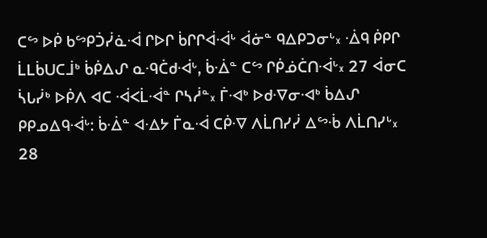ᑕᔥ ᐅᑮ ᑲᔥᑭᑑᓰᓈᐙ ᒋᐅᒋ ᑳᒋᒋᐋᐙᒡ ᐋᓃᓐ ᑫᐃᑭᑐᓂᒡ᙮ ᐐᑫ ᑮᑭᒋ ᒫᒪᑳᑌᑕᒨᒃ ᑳᑮᐃᔑ ᓇᑴᑖᑯᐙᒡ, ᑳᐐᓐ ᑕᔥ ᒋᑮᓅᑖᑎᐙᒡ᙮ 27 ᐋᓂᑕ ᓵᒐᓰᒃ ᐅᑮᐱ ᐊᑕ ᐙᐸᒫᐙᓐ ᒋᓴᓲᓐ᙮ ᒦᐗᒃ ᐅᑯᐌᓂᐗᒃ ᑳᐃᔑ ᑭᑭᓄᐃᑫᐙᒡ: ᑳᐐᓐ ᐊᐎᔭ ᒦᓇᐙ ᑕᑮᐌ ᐱᒫᑎᓯᓰ ᐃᔥᒀ ᐱᒫᑎᓯᒡ᙮ 28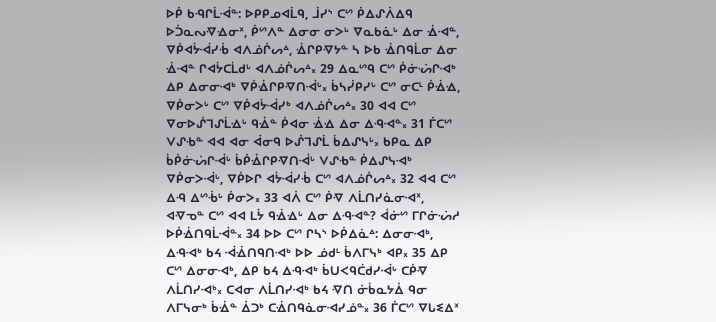ᐅᑮ ᑲᑴᒋᒫᐙᓐ: ᐅᑭᑭᓄᐊᒫᑫ, ᒨᓯᔅ ᑕᔥ ᑮᐃᔑᐲᐃᑫ ᐅᑑᓇᔓᐌᐎᓂᕽ, ᑮᔥᐱᓐ ᐃᓂᓂ ᓂᐳᒡ ᐁᓇᑲᓈᒡ ᐃᓂ ᐐᐗᓐ, ᐁᑮᐊᔮᐙᓯᒀ ᐊᐱᓅᒌᔕᐞ, ᐐᒋᑭᐌᔭᓐ ᓴ ᐅᑲ ᐐᑎᑫᒫᓂ ᐃᓂ ᐐᐗᓐ ᒋᐊᔮᑕᒫᑯᒡ ᐊᐱᓅᒌᔕᐞ᙮ 29 ᐃᓇᔥᑫ ᑕᔥ ᑮᓃᔣᒋᐗᒃ ᐃᑭ ᐃᓂᓂᐗᒃ ᐁᑮᐐᒋᑭᐌᑎᐙᒡ᙮ ᑳᓴᓰᑭᓯᒡ ᑕᔥ ᓂᑕᒻ ᑮᐐᐎ, ᐁᑮᓂᐳᒡ ᑕᔥ ᐁᑮᐊᔮᐙᓯᒃ ᐊᐱᓅᒌᔕᐞ᙮ 30 ᐊᐊ ᑕᔥ ᐁᓂᐅᔒᒣᔑᒫᐎᒡ ᑫᐐᓐ ᑮᐊᓂ ᐐᐎ ᐃᓂ ᐃᑴᐗᓐ᙮ 31 ᒦᑕᔥ ᐯᔑᑾᓐ ᐊᐊ ᐊᓂ ᐋᓂᑫ ᐅᔒᒣᔑᒫ ᑳᐃᔑᓭᒡ᙮ ᑲᑭᓇ ᐃᑭ ᑳᑮᓃᔣᒋᐙᒡ ᑳᑮᐐᒋᑭᐌᑎᐙᒡ ᐯᔑᑾᓐ ᑮᐃᔑᓭᐗᒃ ᐁᑮᓂᐳᐙᒡ, ᐁᑮᐅᒋ ᐊᔮᐙᓯᒀ ᑕᔥ ᐊᐱᓅᒌᔕᐞ᙮ 32 ᐊᐊ ᑕᔥ ᐃᑴ ᐃᔥᒀᒡ ᑮᓂᐳ᙮ 33 ᐊᐲ ᑕᔥ ᑮᐌ ᐱᒫᑎᓯᓈᓂᐗᕽ, ᐊᐌᓀᓐ ᑕᔥ ᐊᐊ ᒪᔮ ᑫᐐᐎᒡ ᐃᓂ ᐃᑴᐗᓐ? ᐋᓃᔥ ᒥᒋᓃᔣᓱ ᐅᑮᐐᑎᑫᒫᐙᓐ᙮ 34 ᐅᐅ ᑕᔥ ᒋᓴᔅ ᐅᑮᐃᓈᐞ: ᐃᓂᓂᐗᒃ, ᐃᑴᐗᒃ ᑲᔦ ᐙᐐᑎᑫᑎᐗᒃ ᐅᐅ ᓅᑯᒻ ᑳᐱᒥᓭᒃ ᐊᑭ᙮ 35 ᐃᑭ ᑕᔥ ᐃᓂᓂᐗᒃ, ᐃᑭ ᑲᔦ ᐃᑴᐗᒃ ᑳᑌᐸᑫᑖᑯᓯᐙᒡ ᑕᑮᐌ ᐱᒫᑎᓯᐗᒃ᙮ ᑕᐊᓂ ᐱᒫᑎᓯᐗᒃ ᑲᔦ ᐌᑎ ᓃᑳᓇᔭᐄ ᑫᓂ ᐱᒥᓭᓂᒃ ᑳᐐᓐ ᐄᑐᒃ ᑕᐐᑎᑫᓈᓂᐗᓯᓅᓐ᙮ 36 ᒦᑕᔥ ᐁᒐᓬᐃᕽ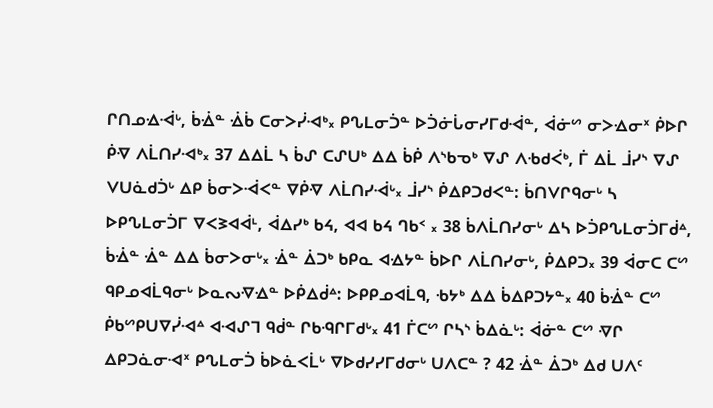ᒋᑎᓄᐎᐙᒡ, ᑳᐐᓐ ᐐᑳ ᑕᓂᐳᓰᐗᒃ᙮ ᑭᔐᒪᓂᑑᓐ ᐅᑑᓃᒑᓂᓯᒥᑯᐙᓐ, ᐋᓃᔥ ᓂᐳᐎᓂᕽ ᑮᐅᒋ ᑮᐌ ᐱᒫᑎᓯᐗᒃ᙮ 37 ᐃᐃᒫ ᓴ ᑳᔑ ᑕᔑᑌᒃ ᐃᐃ ᑳᑮ ᐱᔅᑲᓀᒃ ᐁᔑ ᐱᑾᑯᐹᒃ, ᒦ ᐃᒫ ᒨᓯᔅ ᐁᔑ ᐯᑌᓈᑯᑑᒡ ᐃᑭ ᑳᓂᐳᐙᐸᓐ ᐁᑮᐌ ᐱᒫᑎᓯᐙᒡ᙮ ᒨᓯᔅ ᑮᐃᑭᑐᑯᐸᓐ: ᑳᑎᐯᒋᑫᓂᒡ ᓴ ᐅᑭᔐᒪᓂᑑᒥ ᐁᐸᕒᐊᐋᒻ, ᐋᐃᓯᒃ ᑲᔦ, ᐊᐊ ᑲᔦ ᒉᑲᑉ ᙮ 38 ᑳᐱᒫᑎᓯᓂᒡ ᐃᓴ ᐅᑑᑭᔐᒪᓂᑑᒥᑰᐞ, ᑳᐐᓐ ᐐᓐ ᐃᐃ ᑳᓂᐳᓂᒡ᙮ ᐐᓐ ᐄᑐᒃ ᑲᑭᓇ ᐊᐎᔭᓐ ᑳᐅᒋ ᐱᒫᑎᓯᓂᒡ, ᑮᐃᑭᑐ᙮ 39 ᐋᓂᑕ ᑕᔥ ᑫᑭᓄᐊᒫᑫᓂᒡ ᐅᓇᔓᐌᐎᓐ ᐅᑮᐃᑰᐞ: ᐅᑭᑭᓄᐊᒫᑫ, ᑾᔭᒃ ᐃᐃ ᑳᐃᑭᑐᔭᓐ᙮ 40 ᑳᐐᓐ ᑕᔥ ᑮᑲᔥᑭᑌᐁᓰᐗᐞ ᐊᐗᔑᒣ ᑫᑰᓐ ᒋᑲᑴᒋᒥᑯᒡ᙮ 41 ᒦᑕᔥ ᒋᓴᔅ ᑳᐃᓈᒡ: ᐋᓃᓐ ᑕᔥ ᐌᒋ ᐃᑭᑐᓈᓂᐗᕽ ᑭᔐᒪᓂᑑ ᑳᐅᓈᐸᒫᒡ ᐁᐅᑯᓯᓯᒥᑯᓂᒡ ᑌᐱᑕᓐ ? 42 ᐐᓐ ᐄᑐᒃ ᐃᑯ ᑌᐱᑦ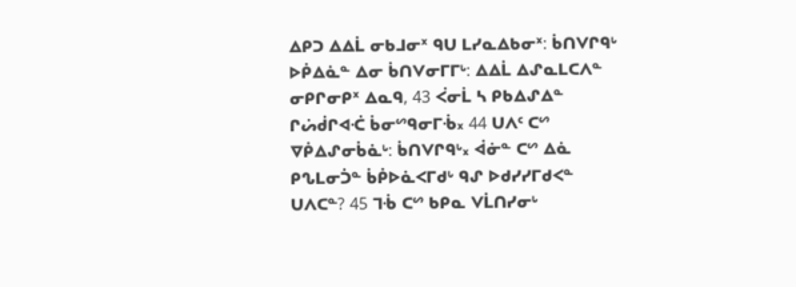ᐃᑭᑐ ᐃᐃᒫ ᓂᑲᒧᓂᕽ ᑫᑌ ᒪᓯᓇᐃᑲᓂᕽ: ᑳᑎᐯᒋᑫᒡ ᐅᑮᐃᓈᓐ ᐃᓂ ᑳᑎᐯᓂᒥᒥᒡ: ᐃᐃᒫ ᐃᔑᓇᒪᑕᐱᓐ ᓂᑭᒋᓂᑭᕽ ᐃᓇᑫ, 43 ᐹᓂᒫ ᓴ ᑭᑲᐃᔑᐃᓐ ᒋᔖᑰᒋᐊᑣ ᑳᓂᔥᑫᓂᒥᒀ᙮ 44 ᑌᐱᑦ ᑕᔥ ᐁᑮᐃᔑᓂᑳᓈᒡ: ᑳᑎᐯᒋᑫᒡ᙮ ᐋᓃᓐ ᑕᔥ ᐃᓈ ᑭᔐᒪᓂᑑᓐ ᑳᑮᐅᓈᐸᒥᑯᒡ ᑫᔑ ᐅᑯᓯᓯᒥᑯᐸᓐ ᑌᐱᑕᓐ? 45 ᒣᒀ ᑕᔥ ᑲᑭᓇ ᐯᒫᑎᓯᓂᒡ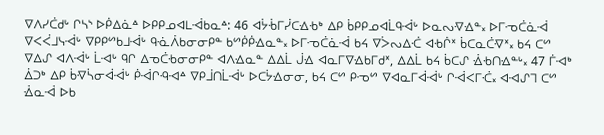ᐁᐱᓯᑖᑯᒡ ᒋᓴᔅ ᐅᑮᐃᓈᐞ ᐅᑭᑭᓄᐊᒪᐙᑲᓇᐞ: 46 ᐊᔮᒀᒥᓰᑕᐎᑾᒃ ᐃᑭ ᑳᑭᑭᓄᐊᒫᑫᐙᒡ ᐅᓇᔓᐌᐎᓐ᙮ ᐅᒥᓉᑖᓈᐙ ᐁᐸᐹᒧᓭᐙᒡ ᐁᑭᑭᔥᑲᒧᐙᒡ ᑫᓍᐲᑲᓂᓂᑭᓐ ᑲᔥᑮᑮᐎᓇᓐ᙮ ᐅᒥᓉᑖᓈᐙ ᑲᔦ ᐁᐴᔓᐃᑣ ᐊᑾᒌᕽ ᑳᑕᓇᑖᐌᕽ᙮ ᑲᔦ ᑕᔥ ᐁᐃᔑ ᐊᐱᐙᒡ ᒫᐗᒡ ᑫᒋ ᐃᓀᑖᑾᓂᓂᑭᓐ ᐊᐱᐎᓇᓐ ᐃᐃᒫ ᒎᐎ ᐊᓇᒥᐁᐎᑲᒥᑯᕽ, ᐃᐃᒫ ᑲᔦ ᑳᑕᔑ ᐐᑾᑎᐎᓐᒡ᙮ 47 ᒦᐗᒃ ᐄᑐᒃ ᐃᑭ ᑳᐌᓵᓂᐋᐙᒡ ᑮᐙᒋᑴᐗᐞ ᐁᑭᒨᑎᒫᐙᒡ ᐅᑕᔮᐎᓂᓂ, ᑲᔦ ᑕᔥ ᑭᓉᔥ ᐁᐊᓇᒥᐋᐙᒡ ᒋᐙᐸᒥᑣ᙮ ᐊᐗᔑᒣ ᑕᔥ ᐐᓇᐙ ᐅᑲ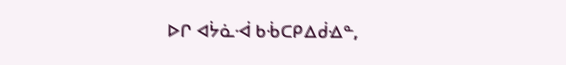ᐅᒋ ᐊᔮᓈᐙ ᑲᒀᑕᑭᐃᑰᐎᓐ,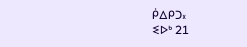ᑮᐃᑭᑐ᙮
ᓬᐅᒃ 21